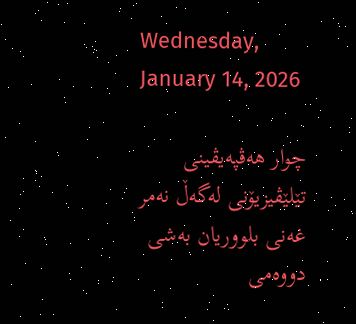Wednesday, January 14, 2026

چوار هەڤپەیڤینی تێلێڤیزیۆنی لەگەڵ نەمر غەنی بلووریان بەشی دووەمی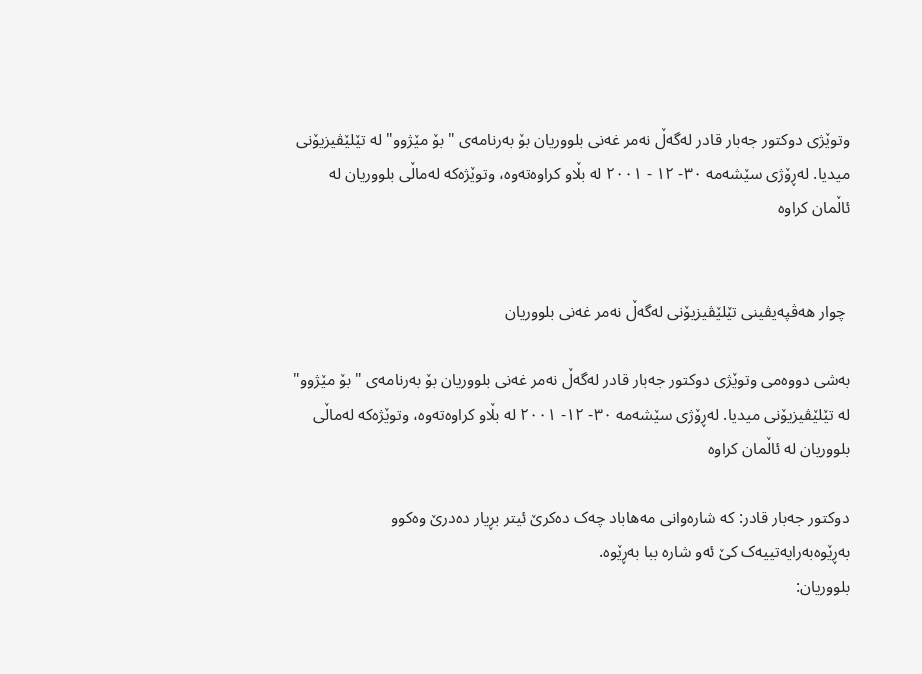وتوێژی دوکتور جەبار قادر لەگەڵ نەمر غەنی بلووریان بۆ بەرنامەی "بۆ مێژوو" لە تێلێڤیزیۆنی میدیا. لەڕۆژی سێشەمە ٣٠- ١٢ - ٢٠٠١ لە بڵاو کراوەتەوە، وتوێژەکە لەماڵی بلووریان لە ئاڵمان کراوە


 چوار هەڤپەیڤینی تێلێڤیزیۆنی لەگەڵ نەمر غەنی بلووریان

بەشی دووەمی وتوێژی دوکتور جەبار قادر لەگەڵ نەمر غەنی بلووریان بۆ بەرنامەی "بۆ مێژوو" لە تێلێڤیزیۆنی میدیا. لەڕۆژی سێشەمە ٣٠- ١٢- ٢٠٠١ لە بڵاو کراوەتەوە، وتوێژەکە لەماڵی بلووریان لە ئاڵمان کراوە

دوکتور جەبار قادر: کە شارەوانی مەهاباد چەک دەکرێ ئیتر بڕیار دەدرێ وەکوو بەڕێوەبەرایەتییەک کێ ئەو شارە ببا بەڕێوە.
بلووریان: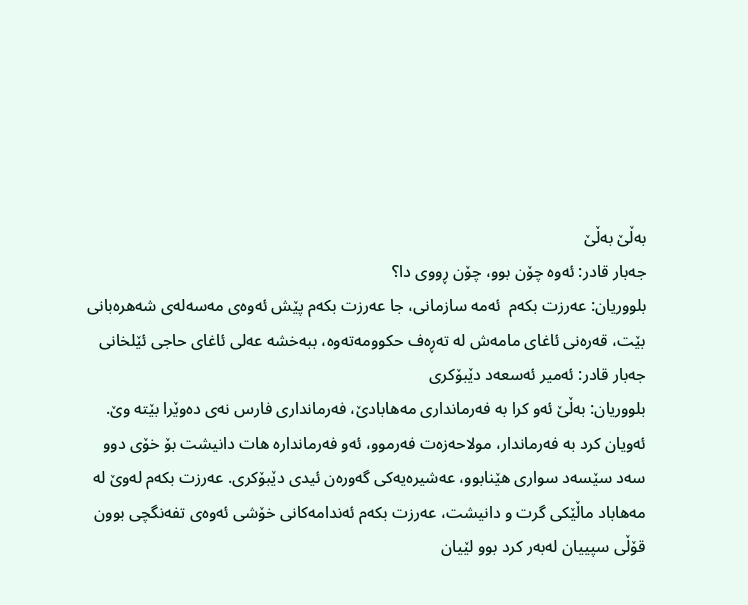بەڵێ بەڵێ
جەبار قادر: ئەوە چۆن بوو، چۆن ڕووی دا؟
بلووریان: عەرزت بکەم  ئەمە سازمانی، جا عەرزت بکەم پێش ئەوەی مەسەلەی شەهرەبانی بێت، قەرەنی ئاغای مامەش لە تەڕەف حکوومەتەوە، ببەخشە عەلی ئاغای حاجی ئێلخانی
جەبار قادر: ئەمیر ئەسعەد دێبۆکری
بلووریان: بەڵێ ئەو کرا بە فەرمانداری مەهابادێ، فەرمانداری فارس نەی دەوێرا بێتە وێ. ئەویان کرد بە فەرماندار، مولاحەزەت فەرموو، ئەو فەرماندارە هات دانیشت بۆ خۆی دوو سەد سێسەد سواری هێنابوو، عەشیرەیەکی گەورەن ئیدی دێبۆکری. عەرزت بکەم لەوێ لە مەهاباد ماڵێکی گرت و دانیشت، عەرزت بکەم ئەندامەکانی خۆشی ئەوەی تفەنگچی بوون قۆڵی سپییان لەبەر کرد بوو لێیان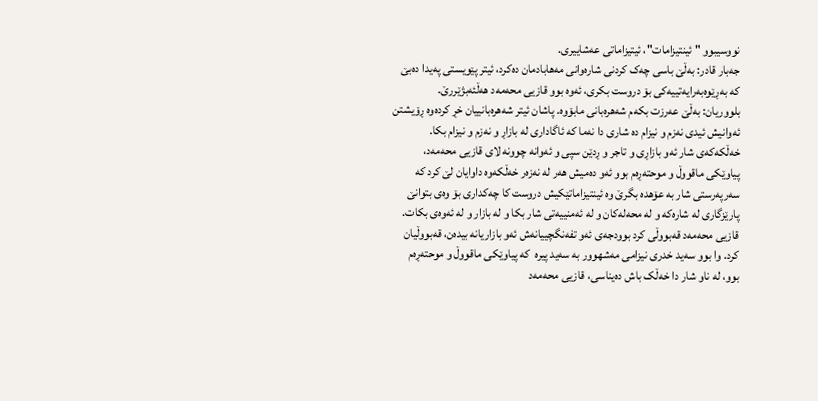نووسیبوو " ئینتیزامات"، ئیتیزاماتی عەشاییری.
جەبار قادر: بەڵێ باسی چەک کردنی شارەوانی مەهابادمان دەکرد، ئیتر پێویستی پەیدا دەبێ کە بەڕێوەبەرایەتییەکی بۆ دروست بکری، ئەوە بوو قازیی محەمەد هەڵئەبژێررێ.
بلووریان: بەڵێ عەرزت بکەم شەهرەبانی مابۆوە. پاشان ئیتر شەهرەبانییان خڕ کردەوە ڕۆیشتن ئەوانیش ئیدی نەزم و نیزام دە شاری دا نەما کە ئاگاداری لە بازاڕ و نەزم و نیزام بکا. خەڵکەکەی شار ئەو بازاڕی و تاجر و ڕدێن سپی و ئەوانە چوونە لای قازیی محەمەد، پیاوێکی ماقووڵ و موحتەڕەم بوو ئەو دەمیش هەر لە نەزەر خەڵکەوە داوایان لێ کرد کە سەرپەرستی شار بە عۆهدە بگرێ وە ئینتیزاماتێکیش دروست کا چەکداری بۆ وەی بتوانێ پارێزگاری لە شارەکە و لە محەلەکان و لە ئەمنییەتی شار بکا و لە بازار و لە ئەوەی بکات.
قازیی محەمەد قەبووڵی کرد بوودجەی ئەو تفەنگچییانەش ئەو بازاریانە بیدەن، قەبووڵیان کرد. وا بوو سەید خدری نیزامی مەشهوور بە سەید پیرە  کە پیاوێکی ماقووڵ و موحتەڕەم بوو، لە ناو شار دا خەڵک باش دەیناسی، قازیی محەمەد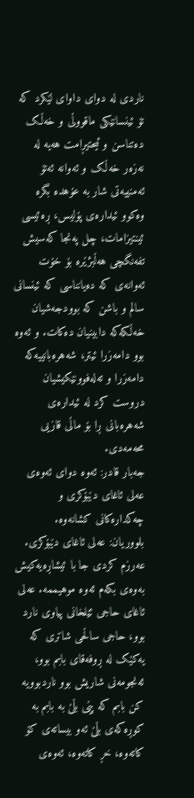ناردی لە دوای داوای لێکرد کە تۆ ئینسانێکی ماقووڵی و خەڵک دەتناسن و ئیحتیڕامت هەیە لە نەزەر خەڵک و ئەوانە ئەتۆ ئەمنییەتی شار بە عۆهدە بگرە وەکوو ئیدارەی پۆلیس، ڕەئیسی ئینتیزامات، چل پەنجا کەسیش تفەنگچی هەڵبژێرە بۆ خۆت ئەوانەی کە دەیانناسی کە ئینسانی سالم و باشن کە بوودجەشیان خەڵکەکە دابینیان دەکات. و ئەوە بوو دامەزرا ئیتر، شەهرەبانییەکە دامەزرا و تەلەفوونێکیشیان دروست کرد لە ئیدارەی شەهرەبانی ڕا بۆ ماڵی قازیی محەمەدی.
جەبار قادر: ئەوە دوای ئەوەی عەلی ئاغای دێبۆکری و چەکدارەکانی کشانەوە.
بلووریان: عەلی ئاغای دێبۆکری. عەرزم کردی جا با ئیشاڕەیەکیش بەوەی بکەم ئەوە موهیممە. عەلی ئاغای حاجی ئێلخانی پیاوی نارد بوو، حاجی ساڵحی شاتری کە یەکێک لە ڕوفەقای بابم بوو، ئەنجومەنی شاریش بوو ناردبوویە کن بابم کە پێی بڵێ بە بابم بە کوڕەکەی بڵێ ئەو بیساتەی کۆ کاتەوە، خڕ کاتەوە، ئەوەی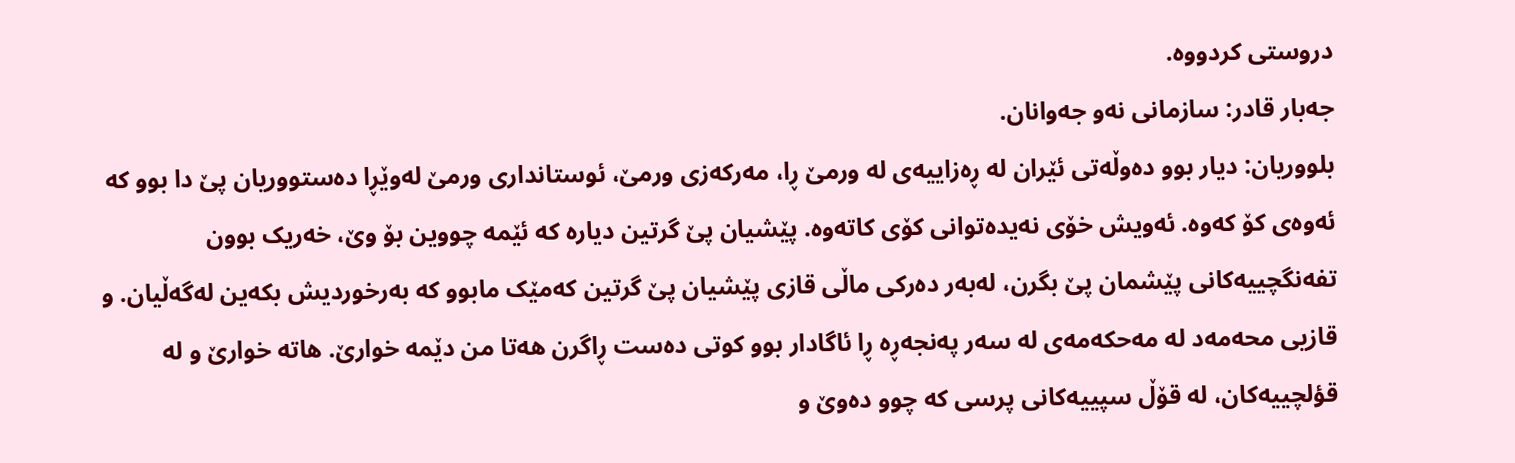دروستی کردووە.
جەبار قادر: سازمانی نەو جەوانان.
بلووریان: دیار بوو دەوڵەتی ئێران لە ڕەزاییەی لە ورمێ ڕا، مەرکەزی ورمێ، ئوستانداری ورمێ لەوێڕا دەستووریان پێ دا بوو کە ئەوەی کۆ کەوە. ئەویش خۆی نەیدەتوانی کۆی کاتەوە. پێشیان پێ گرتین دیارە کە ئێمە چووین بۆ وێ، خەریک بوون تفەنگچییەکانی پێشمان پێ بگرن، لەبەر دەرکی ماڵی قازی پێشیان پێ گرتین کەمێک مابوو کە بەرخوردیش بکەین لەگەڵیان. و قازیی محەمەد لە مەحکەمەی لە سەر پەنجەڕە ڕا ئاگادار بوو کوتی دەست ڕاگرن هەتا من دێمە خوارێ. هاتە خوارێ و لە قؤلچییەکان، لە قۆڵ سپییەکانی پرسی کە چوو دەوێ و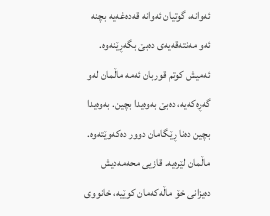ئەوانە، گوتیان ئەوانە قەدەغەیە بچنە ئەو مەنتەقەیەی دەبێ بگەڕێنەوە.
ئەمیش کوتم قوربان ئەمە ماڵمان لەو گەڕەکەیە، دەبێ بەوەیدا بچین. بەوەیدا بچین دەنا ڕێگامان دوور دەکەوێتەوە. ماڵمان لێرەیە. قازیی محەمەدیش دەیزانی خۆ ماڵەکەمان کوێیە، خانووی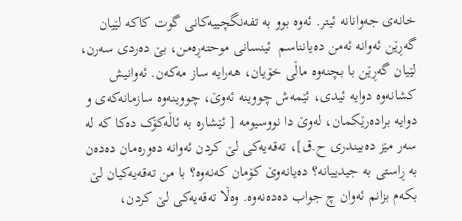خانەی جەوانانە ئیتر. ئەوە بوو بە تفەنگچییەکانی گوت کاکە لێیان گەڕێن ئەوانە ئەمن دەیانناسم  ئینسانی موحتەڕەمن، بێ دەردی سەرن، لێیان گەڕێن با بچنەوە ماڵی خۆیان، هەرایە ساز مەکەن. ئەوانیش کشانەوە دوایە ئیدی، ئێمەش چووینە ئەوێ، چووینەوە سازمانەکەی و دوایە برادەرێکمان، لەوێ دا نووسیومە [ ئێشارە بە ئاڵەکۆک دەکا کە لە سەر مێز دەبیندری ح.ق]، تەقەیەکی لێ کردن ئەوانە دەورەمان دەدەن بە ڕاستی بە جیدییانە؟ دەیانەوێ کۆمان کەنەوە؟ با من تەقەیەکیان لێ بکەم بزانم ئەوان چ جواب دەدەنەوە. وەڵا تەقەیەکی لێ کردن،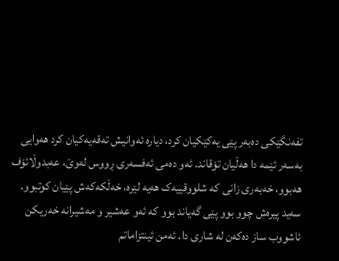تفەنگێکی دەبەر پێی یەکێکیان کرد، دیارە ئەوانیش تەقەیەکیان کرد هەوایی بەسەر ئێمە دا هەڵیان تۆقاند. ئەو دەمی ئەفسەری ڕووس لەوێ، عەبدوڵائۆف هەبوو، خەبەری زانی کە شلووقییەک هەیە لێرە، خەڵکەکەش پێیان کوتبوو. سەید پیرەش چوو بوو پێی گەیاند بوو کە ئەو عەشیر و مەشیرانە خەریکن ئاشووب ساز دەکەن لە شاری دا. ئەمن ئینتزاماتم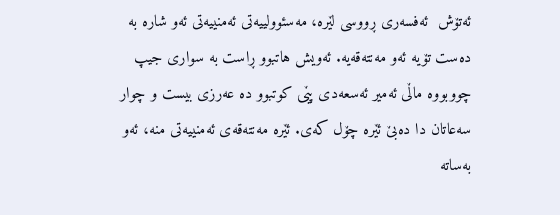ئەتۆش  ئەفسەری ڕووسی لێرە، مەسئوولییەتی ئەمنییەتی ئەو شارە بە دەست تۆیە ئەو مەنتەقەیە. ئەویش هاتبوو ڕاست بە سواری جیپ چووبووە ماڵی ئەمیر ئەسعەدی پێی کوتبوو دە عەرزی بیست و چوار سەعاتان دا دەبێ ئێرە چۆل کەی. ئێرە مەنتەقەی ئەمنییەتی منە، ئەو بەساتە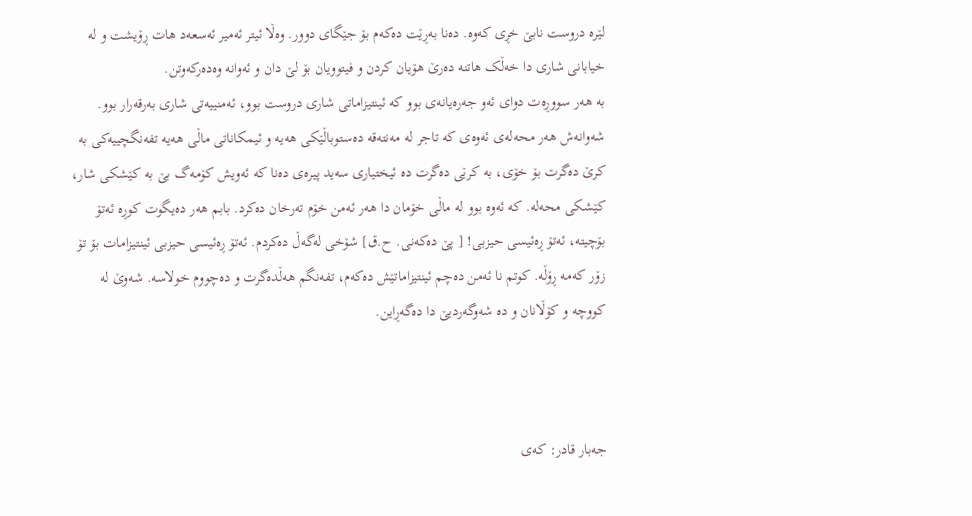لێرە دروست نابێ خڕی کەوە. دەنا بەڕێت دەکەم بۆ جێگای دوور. وەڵا ئیتر ئەمیر ئەسعەد هات ڕۆیشت و لە خیابانی شاری دا خەڵک هاتنە دەرێ هۆیان کردن و فیتوویان بۆ لێ دان و ئەوانە وەدەرکەوتن.
بە هەر سووڕەت دوای ئەو جەرەیانەی بوو کە ئینتیزاماتی شاری دروست بوو، ئەمنییەتی شاری بەرقەرار بوو. شەوانەش هەر محەلەی ئەوەی کە تاجر لە مەنتەقە دەستوباڵێکی هەیە و ئیمکاناتی ماڵی هەیە تفەنگچییەکی بە کرێ دەگرت بۆ خۆی، بە کرێی دەگرت دە ئیختیاری سەید پیرەی دەنا کە ئەویش کۆمەگ بێ بە کێشکی شار، کێشکی محەلە. کە ئەوە بوو لە ماڵی خۆمان دا هەر ئەمن خۆم تەرخان دەکرد. بابم هەر دەیگوت کوڕە ئەتۆ بۆچیتە، ئەتۆ ڕەئیسی حیزبی! [ پێ دەکەنی. ح.ق] شۆخی لەگەڵ دەکردم. ئەتۆ ڕەئیسی حیزبی ئینتیزامات بۆ تۆ زۆر کەمە ڕۆڵە. کوتم نا ئەمن دەچم ئینتیزاماتێش دەکەم، تفەنگم هەڵدەگرت و دەچووم خولاسە. شەوێ لە کووچە و کۆڵانان و دە شەوگەردیێ دا دەگەڕاین.



جەبار قادر: کەی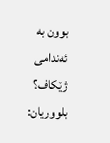بوون بە ئەندامی ژێکاف؟
بلووریان: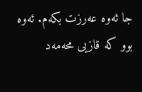جا ئەوە عەرزت بکەم. ئەوە بوو کە قازیی محەمەد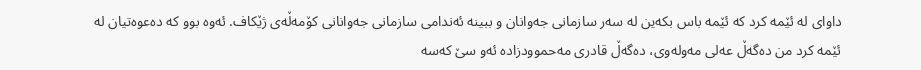داوای لە ئێمە کرد کە ئێمە باس بکەین لە سەر سازمانی جەوانان و ببینە ئەندامی سازمانی جەوانانی کۆمەڵەی ژێکاف. ئەوە بوو کە دەعوەتیان لە ئێمە کرد من دەگەڵ عەلی مەولەوی، دەگەڵ قادری مەحموودزادە ئەو سێ کەسە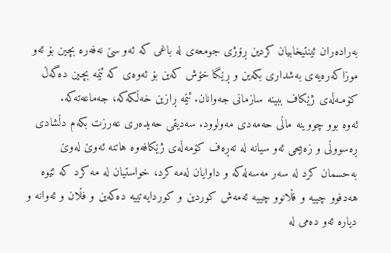بەرادەران ئینتیخابیان کردین ڕۆژی جومعەی لە باغی کە ئەو سێ نەفەرە بچین بۆ ئەو موزاکەرەیەی بەشداری بکەین و ڕێگا خۆش کەین بۆ ئەوەی کە ئێمە بچین دەگەڵ کۆمـەڵەی ژێکاف ببینە سازمانی جەوانان. ئێمە ڕازین خەڵکەکە، جەماعەتەکە.
ئەوە بوو چووینە ماڵی حەمەدی مەولوود. سەدیقی حەیدەری عەرزت بکەم دڵشادی ڕەسووڵی و زەبیحی ئەو سیانە لە تەڕەف کۆمەڵەی ژێکافەوە هاتنە ئەوێ لەوێ بەحسمان کرد لە سەر مەسەلەکە و داوایان لەمە کرد، خواستیان لە مە کرد کە ئێوە هەدفوو چییە و فڵانوو چییە ئەمەش کوردین و کوردایەتییە دەکەین و فڵان و ئەوانە و  دیارە ئەو دەمی لە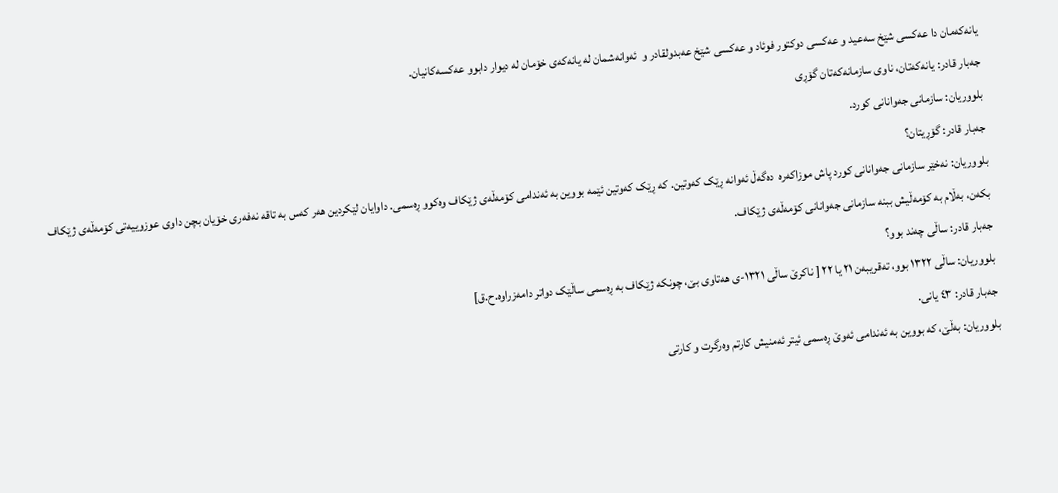یانەکەمان دا عەکسی شێخ سەعید و عەکسی دوکتور فوئاد و عەکسی شێخ عەبدولقادر و  ئەوانەشمان لە یانەکەی خۆمان لە دیوار دابوو عەکسەکانیان.
جەبار قادر: یانەکەتان، ناوی سازمانەکەتان گۆڕی
بلووریان: سازمانی جەوانانی کورد.
جەبار قادر: گۆڕیتان؟
بلووریان: نەخێر سازمانی جەوانانی کورد پاش موزاکەرە  دەگەڵ ئەوانە ڕێک کەوتین. کە ڕێک کەوتین ئێمە بووین بە ئەندامی کۆمەڵەی ژێکاف وەکوو ڕەسمی. داوایان لێکردین هەر کەس بە تاقە نەفەری خۆیان بچن داوی عوزوییەتی کۆمەڵەی ژێکاف بکەن، بەڵام بە کۆمەڵیش ببنە سازمانی جەوانانی کۆمەڵەی ژێکاف.
جەبار قادر: ساڵی چەند بوو؟
بلووریان: ساڵی ١٣٢٢ بوو، تەقریبەن ٢١ یا ٢٢ [ ناکرێ ساڵی ١٣٢١-ی هەتاوی بێ، چونکە ژێکاف بە ڕەسمی ساڵێک دواتر دامەزراوە.ح.ق]
جەبار قادر: ٤٣ یانی.
بلووریان: بەڵێ، کە بووین بە ئەندامی ئەوێ ڕەسمی ئیتر ئەمنیش کارتم وەرگرت و کارتی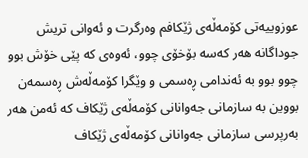عوزوییەتی کۆمەڵەی ژێکافم وەرگرت و ئەوانی تریش جوداگانە هەر کەسە بۆخۆی چوو، ئەوەی کە پێی خۆش بوو چوو بوو بە ئەندامی ڕەسمی و وێگرا کۆمەڵەش ڕەسمەن بووین بە سازمانی جەوانانی کۆمەڵەی ژێکاف کە ئەمن هەر بەرپرسی سازمانی جەوانانی کۆمەڵەی ژێکاف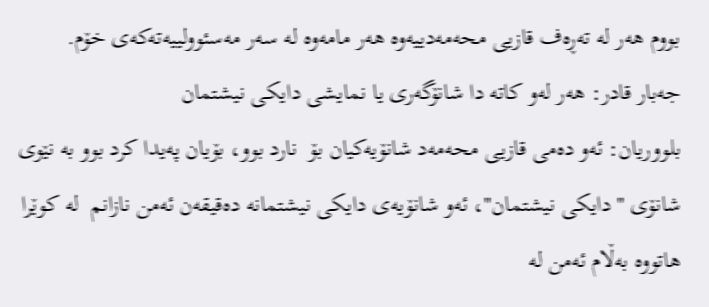بووم هەر لە تەڕەف قازیی محەمەدییەوە هەر مامەوە لە سەر مەسئوولییەتەکەی خۆم.
جەبار قادر: هەر لەو کاتە دا شانۆگەری یا نمایشی دایکی نیشتمان
بلووریان: ئەو دەمی قازیی محەمەد شانۆیەکیان بۆ  نارد بوو، بۆیان پەیدا کرد بوو بە نێوی شانۆی " دایکی نیشتمان"، ئەو شانۆیەی دایکی نیشتمانە دەقیقەن ئەمن نازانم  لە کوێرا هاتووە بەڵام ئەمن لە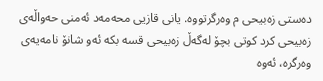دەستی زەبیحی م وەرگرتووە. یانی قازیی محەمەد ئەمنی حەواڵەی زەبیحی کرد کوتی بچۆ لەگەڵ زەبیحی قسە بکە ئەو شانۆ نامەیەی وەرگرە، ئەوە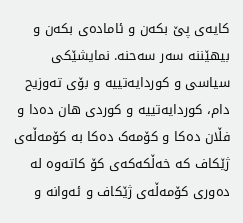کایەی پێ بکەن و ئامادەی بکەن و بیهێننە سەر سەحنە. نمایشێکی سیاسی و کوردایەتییە و بۆی تەوزیح دام، کوردایەتییە و کوردی هان دەدا و فڵان دەکا و کۆمەک دەکا بە کۆمەڵەی ژێکاف کە خەڵکەکەی کۆ کاتەوە لە دەوری کۆمەڵەی ژێکاف و ئەوانە و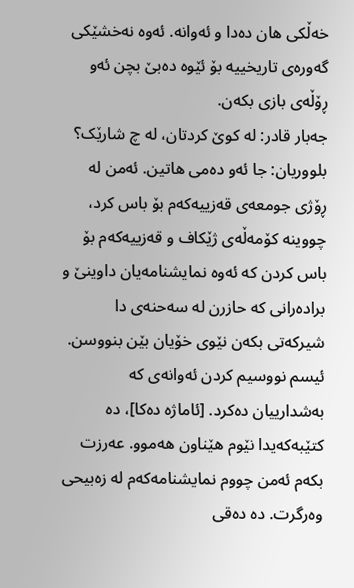خەڵکی هان دەدا و ئەوانە. ئەوە نەخشێکی گەورەی تاریخییە بۆ ئێوە دەبێ بچن ئەو ڕۆڵەی بازی بکەن.
جەبار قادر: لە کوێ کردتان، لە چ شارێک؟
بلووریان: جا ئەو دەمی هاتین. ئەمن لە ڕۆژی جومعەی قەزییەکەم بۆ باس کرد، چووینە کۆمەڵەی ژێکاف و قەزییەکەم بۆ باس کردن کە ئەوە نمایشنامەیان داوینێ و برادەرانی کە حازرن لە سەحنەی دا شیرکەتی بکەن نێوی خۆیان بێن بنووسن. ئیسم نووسیم کردن ئەوانەی کە بەشدارییان دەکرد. [ئاماژە دەکا]، دە کتێبەکەیدا نێوم هێناون هەموو. عەرزت بکەم ئەمن چووم نمایشنامەکەم لە زەبیحی وەرگرت. دە دەقی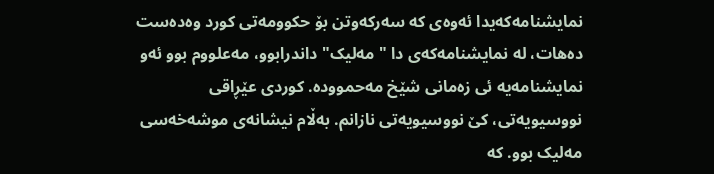نمایشنامەکەیدا ئەوەی کە سەرکەوتن بۆ حکوومەتی کورد وەدەست دەهات، لە نمایشنامەکەی دا " مەلیک" داندرابوو، مەعلووم بوو ئەو نمایشنامەیە ئی زەمانی شێخ مەحموودە. کوردی عێڕاقی نووسیویەتی، کێ نووسیویەتی نازانم. بەڵام نیشانەی موشەخەسی مەلیک بوو. کە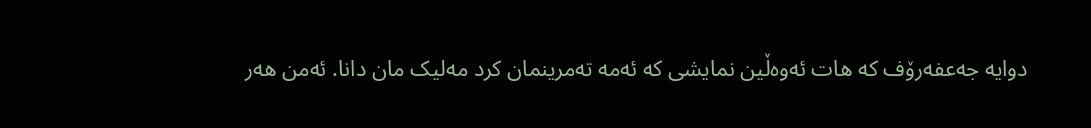دوایە جەعفەرۆف کە هات ئەوەڵین نمایشی کە ئەمە تەمرینمان کرد مەلیک مان دانا. ئەمن هەر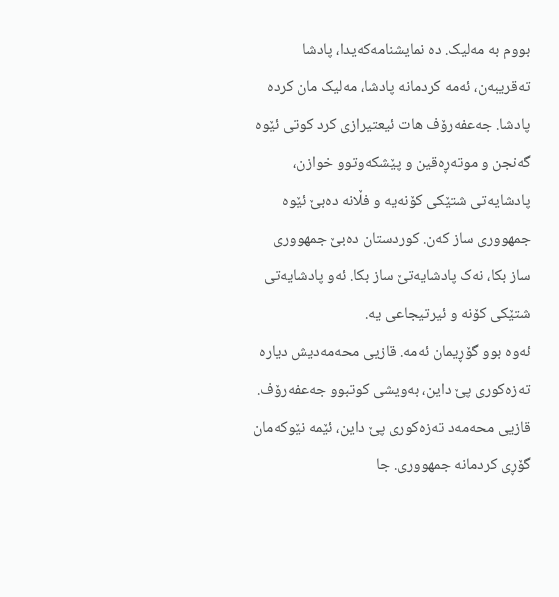بووم بە مەلیک. دە نمایشنامەکەیدا، پادشا تەقریبەن، ئەمە کردمانە پادشا، مەلیک مان کردە پادشا. جەعفەرۆف هات ئیعتیرازی کرد کوتی ئێوە گەنجن و موتەڕەقین و پێشکەوتوو خوازن، پادشایەتی شتێکی کۆنەیە و فڵانە دەبێ ئێوە جمهووری ساز کەن. کوردستان دەبێ جمهووری ساز بکا، نەک پادشایەتێ ساز بکا. ئەو پادشایەتی شتێکی کۆنە و ئیرتیجاعی یە.
ئەوە بوو گۆڕیمان ئەمە. قازیی محەمەدیش دیارە تەزەکوری پێ داین، بەویشی کوتبوو جەعفەرۆف. قازیی محەمەد تەزەکوری پێ داین، ئێمە نێوکەمان گۆڕی کردمانە جمهووری. جا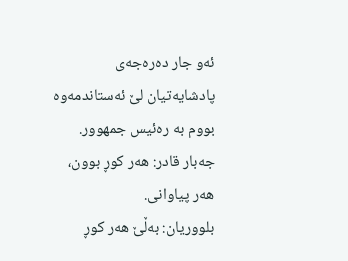ئەو جار دەرەجەی پادشایەتیان لێ ئەستاندمەوە بووم بە رەئیس جمهوور.
جەبار قادر: هەر کوڕ بوون، هەر پیاوانی.
بلووریان: بەڵێ هەر کوڕ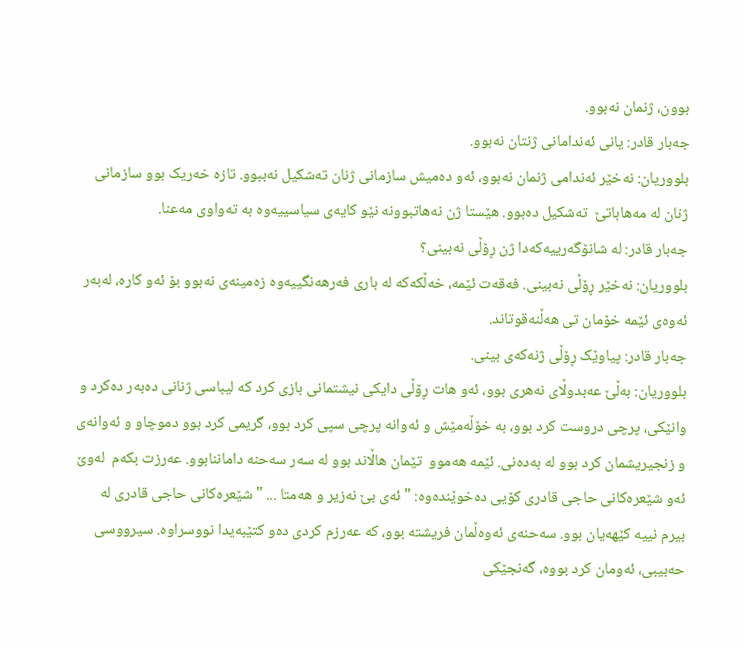بوون، ژنمان نەبوو.
جەبار قادر: یانی ئەندامانی ژنتان نەبوو.
بلووریان: نەخێر ئەندامی ژنمان نەبوو، ئەو دەمیش سازمانی ژنان تەشکیل نەببوو. تازە خەریک بوو سازمانی ژنان لە مەهاباتێ  تەشکیل دەبوو. هێستا ژن نەهاتبوونە نێو کایەی سیاسییەوە بە تەواوی مەعنا.
جەبار قادر: لە شانۆگەرییەکەدا ژن ڕۆڵی نەبینی؟
بلووریان: نەخێر ڕۆڵی نەبینی. فەقەت ئێمە، خەڵکەکە لە باری فەرهەنگییەوە زەمینەی نەبوو بۆ ئەو کارە، لەبەر ئەوەی ئێمە خۆمان تی هەڵنەقوتاند.
جەبار قادر: پیاوێک ڕۆڵی ژنەکەی بینی.
بلووریان: بەڵێ عەبدوڵای نەهری بوو، ئەو هات ڕۆڵی دایکی نیشتمانی بازی کرد کە لیباسی ژنانی دەبەر دەکرد و وانێکی، پرچی دروست کرد بوو، بە خۆڵەمێش و ئەوانە پرچی سپی کرد بوو، گریمی کرد بوو دموچاو و ئەوانەی و زنجیریشمان کرد بوو لە بەدەنی. ئێمە هەموو  تێمان هاڵاند بوو لە سەر سەحنە داماننابوو. عەرزت بکەم  لەوێ ئەو شێعرەکانی حاجی قادری کۆیی دەخوێندەوە: " ئەی بێ نەزیر و هەمتا ... " شێعرەکانی حاجی قادری لە بیرم نییە کێهەیان بوو. سەحنەی ئەوەڵمان فریشتە بوو، کە عەرزم کردی دەو کتێبەیدا نووسراوە. سیرووسی حەبیبی، ئەومان کرد بووە، گەنجێکی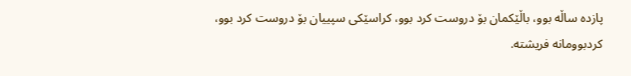پازدە ساڵە بوو، باڵێکمان بۆ دروست کرد بوو، کراسێکی سپییان بۆ دروست کرد بوو، کردبوومانە فریشتە.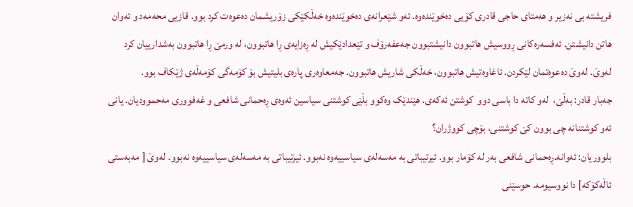فریشتە بی نەزیر و هەمتای حاجی قادری کۆیی دەخوێندەوە. ئەو شێعرانەی دەخوێندەوە خەڵکێکی زۆریشمان دەعوەت کرد بوو. قازیی محەمەد و ئەوان هاتن دانیشتن. ئەفسەرەکانی ڕووسیش هاتبوون دانیشتبوون جەعفەرۆف و تێعدادێکیش لە ڕەزایەی ڕا هاتبوون، لە ورمێ ڕا هاتبوون بەشدارییان کرد لەوێ. لەوێ دەعوەتمان لێکردن. ئاغاوەتیش هاتبوون، خەڵکی شاریش هاتبوون. جەمعاوەری پارەی بلیتیش بۆ کۆمەگی کۆمەڵەی ژێکاف بوو.
جەبار قادر: بەڵێ،  لەو کاتە دا باسی دوو  کوشتن ئەکەی. هێندێک وەکوو بڵێی کوشتنی سیاسین ئەوەی ڕەحمانی شافعی و غەفووری مەحموودیان. یانی ئەو کوشتنانە چی بوون کێ کوشتنی، بۆچی کووژران؟
بلووریان: ئەوانە.ڕەحمانی شافعی بەر لە کۆمار بوو. ئیرتیباتی بە مەسەلەی سیاسییەوە نەبوو. ئیرتیباتی بە مەسەلەی سیاسییەوە نەبوو. لەوێ [ مەبەستی ئاڵەکۆکە] دا نووسیومە. حوسێنی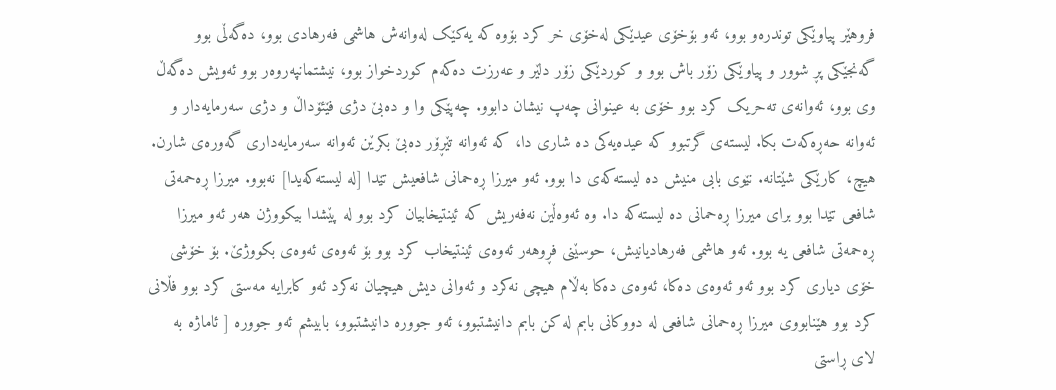فروهێر پیاوێکی توندرەو بوو، ئەو بۆخۆی عیدێکی لەخۆی خر کرد بۆوە کە یەکێک لەوانەش هاشمی فەرهادی بوو، دەگەڵی بوو گەنجێکی پڕ شوور و پیاوێکی زۆر باش بوو و کوردێکی زۆر دلێر و عەرزت دەکەم کوردخواز بوو، نیشتمانپەروەر بوو ئەویش دەگەڵ وی بوو، ئەوانەی تەحریک کرد بوو خۆی بە عینوانی چەپ نیشان دابوو. چەپێکی وا و دەبێ دژی فێئۆداڵ و دژی سەرمایەدار و ئەوانە حەڕەکەت بکا. لیستەی گرتبوو کە عیدەیەکی دە شاری دا، کە ئەوانە تێڕۆر دەبێ بکرێن ئەوانە سەرمایەداری گەورەی شارن. هیچ، کارێکی شێتانە. نێوی بابی منیش دە لیستەکەی دا بوو. ئەو میرزا ڕەحمانی شافعیش تێدا [لە لیستەکەیدا] نەبوو. میرزا ڕەحمەتی شافعی تێدا بوو برای میرزا ڕەحمانی دە لیستەکە دا. وە ئەوەڵین نەفەریش کە ئینتیخابیان کرد بوو لە پێشدا بیکووژن هەر ئەو میرزا ڕەحمەتی شافعی یە بوو. ئەو هاشمی فەرهادیانیش، حوسێنی فڕوهەر ئەوەی ئینتیخاب کرد بوو بۆ ئەوەی ئەوەی بکووژێ. بۆ خۆشی خۆی دیاری کرد بوو ئەو ئەوەی دەکا، ئەوەی دەکا بەڵام هیچی نەکرد و ئەوانی دیش هیچیان نەکرد ئەو کابرایە مەستی کرد بوو فڵانی کرد بوو هێنابووی میرزا ڕەحمانی شافعی لە دووکانی بابم لە کن بابم دانیشتبوو، ئەو جوورە دانیشتبوو، بابیشم ئەو جوورە [ ئاماژە بە لای ڕاستی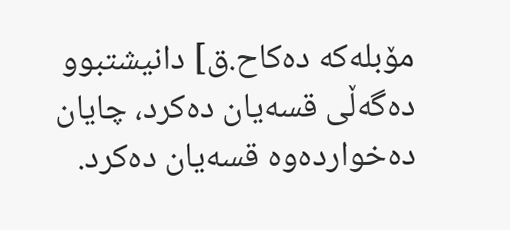مۆبلەکە دەکاح.ق] دانیشتبوو دەگەڵی قسەیان دەکرد، چایان دەخواردەوە قسەیان دەکرد.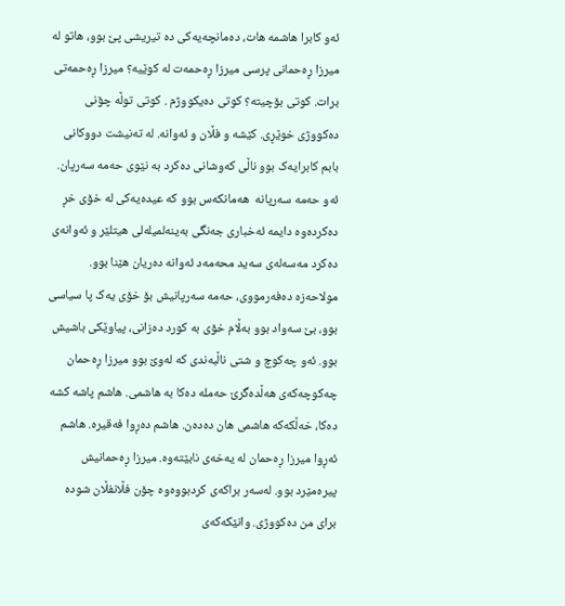ئەو کابرا هاشمە هات، دەمانچەیەکی دە تیریشی پێ بوو، هاتو لە میرزا ڕەحمانی پرسی میرزا ڕەحمەت لە کوێیە؟ میرزا ڕەحمەتی برات. کوتی بۆچیتە؟ کوتی دەیکووژم . کوتی توڵە چۆنی دەکووژی خوێڕی. کێشە و فڵان و ئەوانە. لە تەنیشت دووکانی بابم کابرایەک بوو ناڵی کەوشانی دەکرد بە نێوی حەمە سەرپان. ئەو حەمە سەرپانە  هەمانکەس بوو کە عیدەیەکی لە خۆی خڕ دەکردەوە دایمە ئەخباری جەنگی بەینەلمیلەلی هیتلێر و ئەوانەی دەکرد مەسەلەی سەید محەمەد ئەوانە دەریان هێنا بوو. مولاحەزە دەفەرمووی، حەمە سەرپانیش بۆ خۆی یەک پا سیاسی بوو، بێ سەواد بوو بەڵام خۆی بە کورد دەزانی، پیاوێکی باشیش بوو. ئەو چەکوچ و شتی ناڵبەندی کە لەوێ بوو میرزا ڕەحمان چەکوچەکەی هەڵدەگرێ حەملە دەکا بە هاشمی. هاشم پاشە کشە دەکا، خەڵکەکە هاشمی هان دەدەن. هاشم دەڕوا فەقیرە. هاشم ئەڕوا میرزا ڕەحمان لە یەخەی نابێتەوە. میرزا ڕەحمانیش پیرەمێرد بوو. لەسەر براکەی کردبووەوە چۆن فڵانفڵان شودە برای من دەکووژی. وانێکەکەی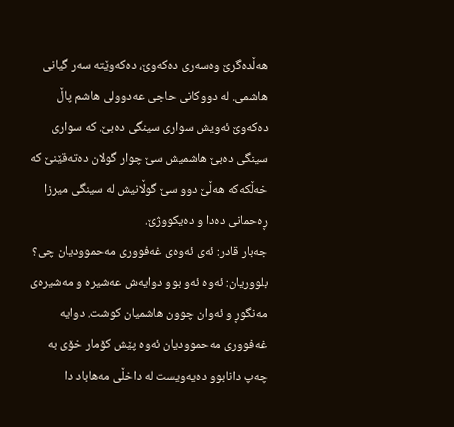هەڵدەگرێ وەسەری دەکەوێ، دەکەوێتە سەر گیانی هاشمی. لە دووکانی حاجی عەدوولی هاشم پاڵ دەکەوێ ئەویش سواری سینگی دەبێ. کە سواری سینگی دەبێ هاشمیش سێ چوار گولان دەتەقێنێ کە خەڵکەکە هەڵێ دوو سێ گوڵانیش لە سینگی میرزا ڕەحمانی دەدا و دەیکووژێ.
جەبار قادر: ئەی ئەوەی غەفووری مەحموودیان چی؟
بلووریان: ئەوە ئەو بوو دوایەش عەشیرە و مەشیرەی مەنگوڕ و ئەوان چوون هاشمیان کوشت. دوایە غەفووری مەحموودیان ئەوە پێش کۆمار خۆی بە چەپ دانابوو دەیەویست لە داخڵی مەهاباد دا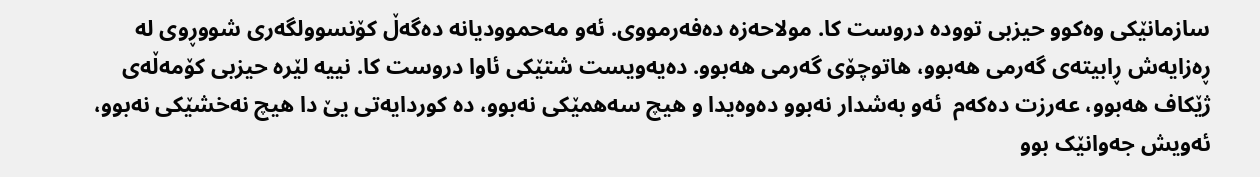سازمانێکی وەکوو حیزبی توودە دروست کا. مولاحەزە دەفەرمووی. ئەو مەحموودیانە دەگەڵ کۆنسوولگەری شووڕوی لە ڕەزایەش ڕابیتەی گەرمی هەبوو، هاتوچۆی گەرمی هەبوو. دەیەویست شتێکی ئاوا دروست کا. نییە لێرە حیزبی کۆمەڵەی ژێکاف هەبوو، عەرزت دەکەم  ئەو بەشدار نەبوو دەوەیدا و هیچ سەهمێکی نەبوو، دە کوردایەتی یێ دا هیچ نەخشێکی نەبوو، ئەویش جەوانێک بوو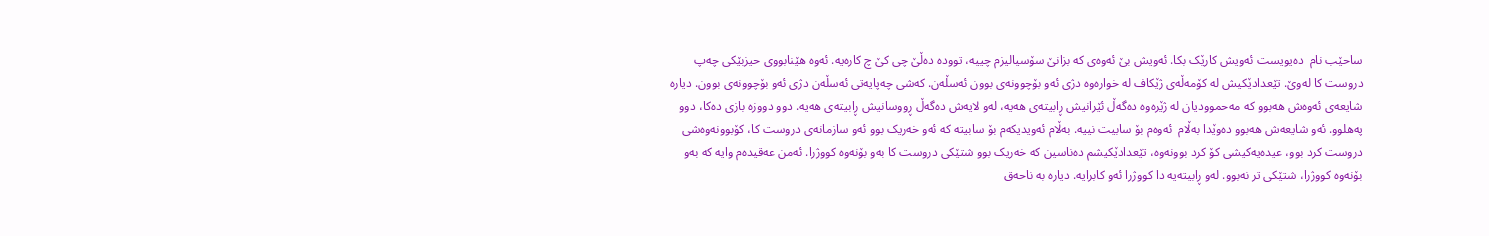ساحێب نام  دەیویست ئەویش کارێک بکا. ئەویش بێ ئەوەی کە بزانێ سۆسیالیزم چییە، توودە دەڵێ چی کێ چ کارەیە. ئەوە هێنابووی حیزبێکی چەپ دروست کا لەوێ. تێعدادێکیش لە کۆمەڵەی ژێکاف لە خوارەوە دژی ئەو بۆچوونەی بوون ئەسڵەن. کەشی چەپایەتی ئەسڵەن دژی ئەو بۆچوونەی بوون. دیارە شایعەی ئەوەش هەبوو کە مەحموودیان لە ژێرەوە دەگەڵ ئێرانیش ڕابیتەی هەیە، لەو لایەش دەگەڵ ڕووسانیش ڕابیتەی هەیە. دوو دووزە بازی دەکا، دوو پەهلوو. ئەو شایعەش هەبوو دەوێدا بەڵام  ئەوەم بۆ سابیت نییە. بەڵام ئەویدیکەم بۆ سابیتە کە ئەو خەریک بوو ئەو سازمانەی دروست کا، کۆبوونەوەشی دروست کرد بوو، عیدەیەکیشی کۆ کرد بوونەوە، تێعدادێکیشم دەناسین کە خەریک بوو شتێکی دروست کا بەو بۆنەوە کووژرا. ئەمن عەقیدەم وایە کە بەو بۆنەوە کووژرا، شتێکی تر نەبوو. لەو ڕابیتەیە دا کووژرا ئەو کابرایە. دیارە بە ناحەق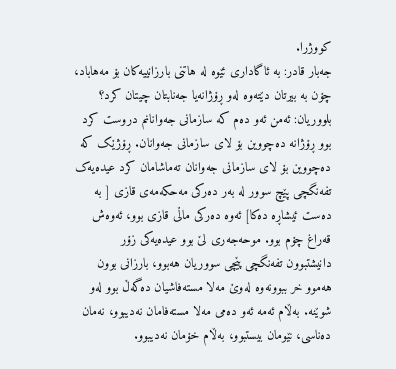کووژرا.
جەبار قادر: بە ئاگاداری ئێوە لە هاتنی بارزانییەکان بۆ مەهاباد، چۆن بە بیرتان دێتەوە لەو ڕۆژانەیا جەنابتان چیتان کرد؟
بلووریان: ئەمن ئەو دەم کە سازمانی جەوانانم دروست کرد بوو ڕۆژانە دەچووین بۆ لای سازمانی جەوانان. ڕۆژێک کە دەچووین بۆ لای سازمانی جەوانان تەماشامان کرد عیدەیەک تفەنگچی پێچ سوور لە بەر دەرکی مەحکەمەی قازی [ بە دەست ئیشاڕە دەکا] ئەوە دەرکی ماڵی قازی بوو، ئەوەش قەراغ چۆم بوو. موحەجەری لێ بوو عیدەیەکی زۆر دانیشتبوون تفەنگچی پێچی سووریان هەبوو، بارزانی بوون هەموو خر ببوونەوە لەوێ مەلا مستەفاشیان دەگەڵ بوو لەو شوێنە. بەڵام ئەمە ئەو دەمی مەلا مستەفامان نەدیبوو، نەمان دەناسی، نێومان بیستبوو، بەڵام خۆمان نەدیبوو.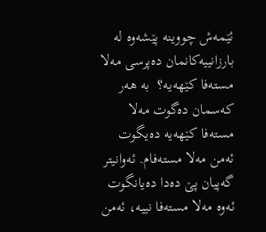ئێمەش چووینە پێشەوە لە بارزانییەکانمان دەپرسی مەلا مستەفا کێهەیە؟  بە هەر کەسمان دەگوت مەلا مستەفا کێهەیە دەیگوت ئەمن مەلا مستەفام. ئەوانیتر گەپیان پێ دەدا دەیانگوت ئەوە مەلا مستەفا نییە، ئەمن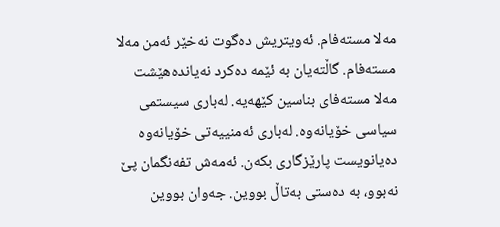مەلا مستەفام. ئەویتریش دەگوت نەخێر ئەمن مەلا مستەفام. گاڵتەیان بە ئێمە دەکرد نەیاندەهێشت مەلا مستەفای بناسین کێهەیە. لەباری سیستمی سیاسی خۆیانەوە. لەباری ئەمنییەتی خۆیانەوە دەیانویست پارێزگاری بکەن. ئەمەش تفەنگمان پێ نەبوو، بە دەستی بەتاڵ بووین. جەوان بووین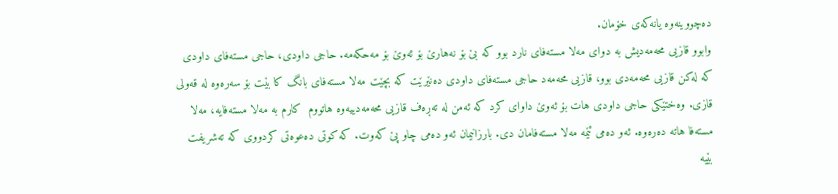دەچووینەوە یانەکەی خۆمان.
وابوو قازیی محەمەدیش بە دوای مەلا مستەفای نارد بوو کە بێ بۆ نەهارێ بۆ ئەوێ بۆ مەحکەمە. حاجی داودی، حاجی مستەفای داودی کە لەکن قازیی محەمەدی بوو، قازیی محەمەد حاجی مستەفای داودی دەنێرێت کە بچێت مەلا مستەفای بانگ کا بێت بۆ سەرەوە لە قەولی قازی. وەختێکی حاجی داودی هات بۆ ئەوێ داوای کرد کە ئەمن لە تەڕەف قازیی محەمەدییەوە هاتووم  کارم بە مەلا مستەفایە، مەلا مستەفا هاتە دەرەوە. ئەو دەمی ئێمە مەلا مستەفامان دی. بارزانیمان ئەو دەمی چاو پێ کەوت. کە کوتی دەعوەتی کردووی کە تەشریفت بێیە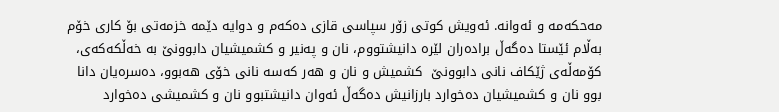مەحکەمە و ئەوانە. ئەویش کوتی زۆر سپاسی قازی دەکەم و دوایە دێمە خزمەتی بۆ کاری خۆم  بەڵام ئێستا دەگەڵ برادەران لێرە دانیشتووم، نان و پەنیر و کشمیشیان دابوونێ بە خەڵکەکەی، کۆمەڵەی ژێکاف نانی دابوونێ  کشمیش و نان و هەر کەسە نانی خۆی هەبوو، دەسرەیان دانا بوو نان و کشمیشیان دەخوارد بارزانیش دەگەڵ ئەوان دانیشتبوو نان و کشمیشی دەخوارد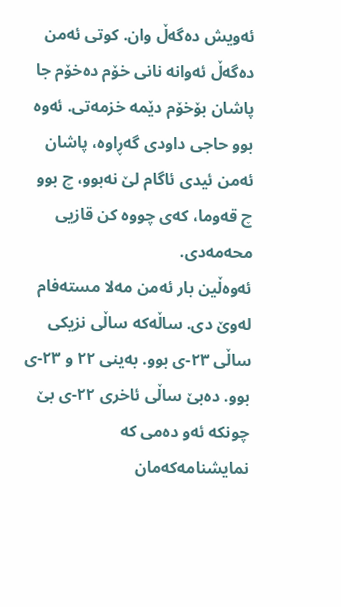ئەویش دەگەڵ وان. کوتی ئەمن دەگەڵ ئەوانە نانی خۆم دەخۆم جا پاشان بۆخۆم دێمە خزمەتی. ئەوە بوو حاجی داودی گەڕاوە، پاشان ئەمن ئیدی ئاگام لێ نەبوو، چ بوو چ قەوما، کەی چووە کن قازیی محەمەدی.
ئەوەڵین بار ئەمن مەلا مستەفام لەوێ دی. ساڵەکە ساڵی نزیکی ساڵی ٢٣-ی بوو. بەینی ٢٢ و ٢٣-ی بوو. دەبێ ساڵی ئاخری ٢٢-ی بێ چونکە ئەو دەمی کە نمایشنامەکەمان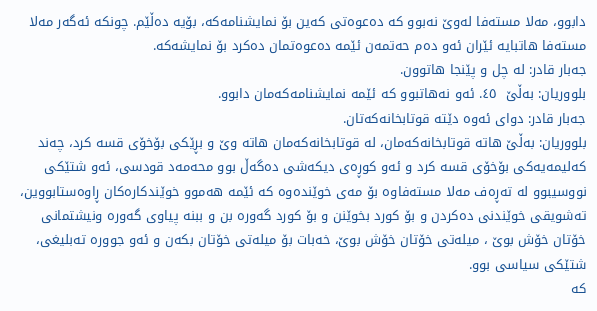دابوو، مەلا مستەفا لەوێ نەبوو کە دەعوەتی کەین بۆ نمایشنامەکە، بۆیە دەڵێم. چونکە ئەگەر مەلا مستەفا هاتبایە ئێران ئەو دەم حەتمەن ئێمە دەعوەتمان دەکرد بۆ نمایشەکە.
جەبار قادر: لە چل و پێنجا هاتوون.
بلووریان: بەڵێ  ٤٥. ئەو نەهاتبوو کە ئێمە نمایشنامەکەمان دابوو.
جەبار قادر: دوای ئەوە دێتە قوتابخانەکەتان.
بلووریان: بەڵێ هاتە قوتابخانەکەمان، لە قوتابخانەکەمان هاتە وێ و بڕێکی بۆخۆی قسە کرد، چەند کەلیمەیەکی بۆخۆی قسە کرد و ئەو کوڕەی دیکەشی دەگەڵ بوو محەمەد قودسی، ئەو شتێکی نووسیبوو لە تەڕەف مەلا مستەفاوە بۆ مەی خوێندەوە کە ئێمە هەموو خوێندکارەکان ڕاوەستابووین، تەشویقی خوێندنی دەکردن و بۆ کورد بخوێنن و بۆ کورد گەورە بن و ببنە پیاوی گەورە ونیشتمانی خۆتان خۆش بوێ ، میلەتی خۆتان خۆش بوێ، خەبات بۆ میلەتی خۆتان بکەن و ئەو جوورە تەبلیغی، شتێکی سیاسی بوو.
کە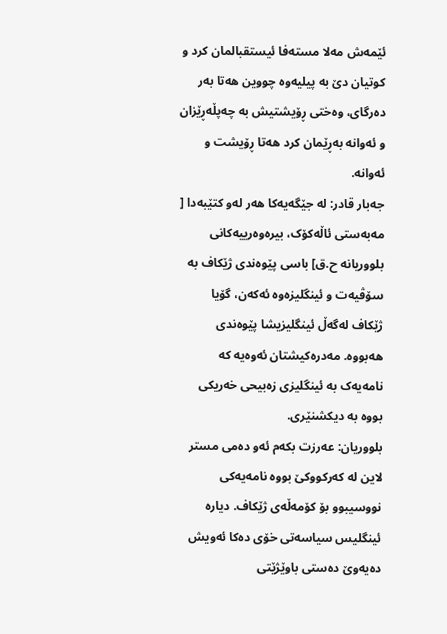ئێمەش مەلا مستەفا ئیستقبالمان کرد و کوتیان دێ بە پیلیەوە چووین هەتا بەر دەرگای، وەختی ڕۆیشتیش بە چەپڵەڕێزان و ئەوانە بەڕێمان کرد هەتا ڕۆیشت و ئەوانە.
جەبار قادر: لە جێگەیەکا هەر لەو کتێبەدا [ مەبەستی ئاڵەکۆک، بیرەوەرییەکانی بلووریانە ح.ق] باسی پێوەندی ژێکاف بە سۆڤیەت و ئینگلیزەوە ئەکەن، گۆیا ژێکاف لەگەڵ ئینگلیزیشا پێوەندی هەبووە. مەدرەکیشتان ئەوەیە کە نامەیەک بە ئینگلیزی زەبیحی خەریکی بووە بە دیکشنێری.
بلووریان: عەرزت بکەم ئەو دەمی مستر لاین لە کەرکووکێ بووە نامەیەکی نووسیبوو بۆ کۆمەڵەی ژێکاف. دیارە ئینگلیس سیاسەتی خۆی دەکا ئەویش دەیەوێ دەستی باوێژێتی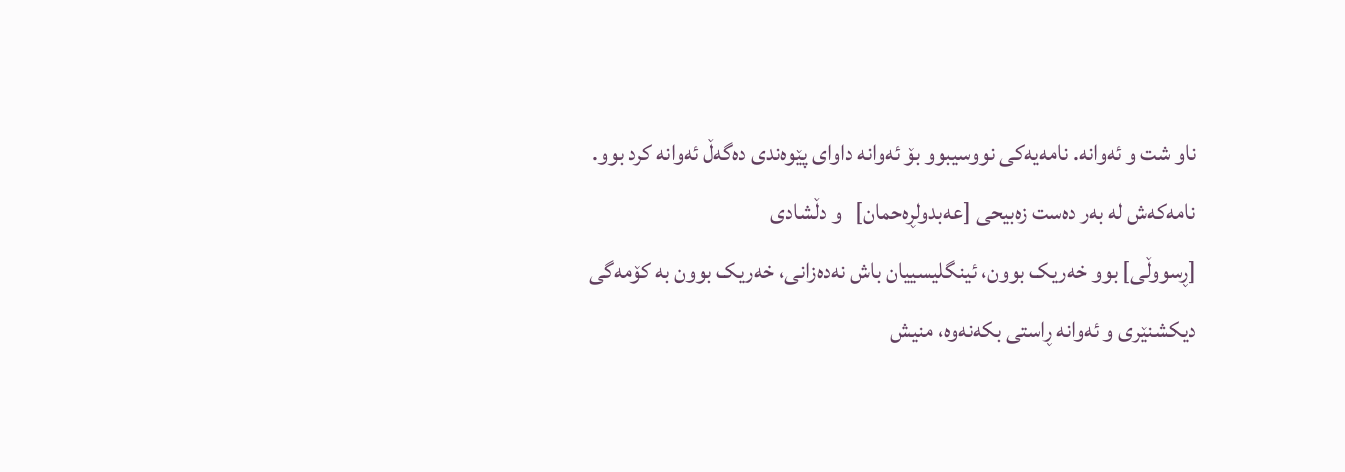ناو شت و ئەوانە. نامەیەکی نووسیبوو بۆ ئەوانە داوای پێوەندی دەگەڵ ئەوانە کرد بوو. نامەکەش لە بەر دەست زەبیحی [عەبدولڕەحمان]   و دڵشادی
[ڕسووڵی] بوو خەریک بوون، ئینگلیسییان باش نەدەزانی، خەریک بوون بە کۆمەگی دیکشنێری و ئەوانە ڕاستی بکەنەوە، منیش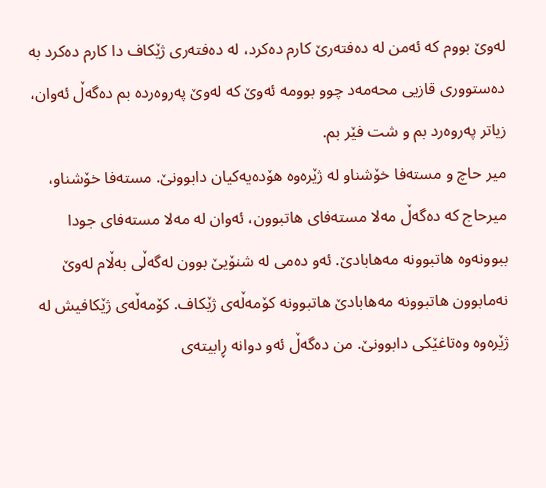لەوێ بووم کە ئەمن لە دەفتەرێ کارم دەکرد، لە دەفتەری ژێکاف دا کارم دەکرد بە دەستووری قازیی محەمەد چوو بوومە ئەوێ کە لەوێ پەروەردە بم دەگەڵ ئەوان، زیاتر پەروەرد بم و شت فێر بم.
میر حاچ و مستەفا خۆشناو لە ژێرەوە هۆدەیەکیان دابوونێ. مستەفا خۆشناو، میرحاج کە دەگەڵ مەلا مستەفای هاتبوون، ئەوان لە مەلا مستەفای جودا ببوونەوە هاتبوونە مەهابادێ. ئەو دەمی لە شنۆیێ بوون لەگەڵی بەڵام لەوێ نەمابوون هاتبوونە مەهابادێ هاتبوونە کۆمەڵەی ژێکاف. کۆمەڵەی ژێکافیش لە ژێرەوە وەتاغێکی دابوونێ. من دەگەڵ ئەو دوانە ڕابیتەی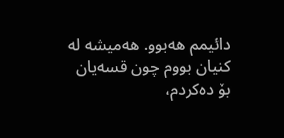دائیمم هەبوو. هەمیشە لە کنیان بووم چون قسەیان بۆ دەکردم،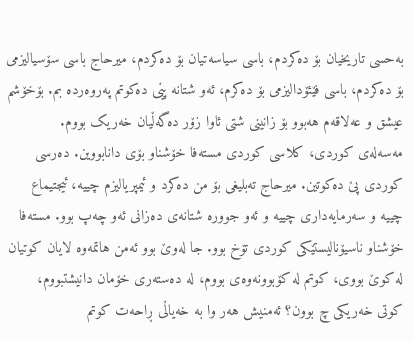بەحسی تاریخیان بۆ دەکردم، باسی سیاسەتیان بۆ دەکردم، میرحاج باسی سۆسیالیزمی بۆ دەکردم، باسی فێئۆدالیزمی بۆ دەکرم، ئەو شتانە پێی دەکوتم پەروەردە بم. بۆخۆشم عیشق و عەلاقەم هەبوو بۆ زانینی شتی ئاوا زۆر دەگەڵیان خەریک بووم.
مەسەلەی کوردی، کلاسی کوردی مستەفا خۆشناو بۆی دانابووین. دەرسی کوردی پێ دەکوتین. میرحاج تەبلیغی بۆ من دەکرد و ئیمپریالیزم چییە، ئیجتیماع چییە و سەرمایەداری چییە و ئەو جوورە شتانەی دەزانی ئەو چەپ بوو. مستەفا خۆشناو ناسیۆنالیستێکی کوردی تۆخ بوو. جا لەوێ بوو ئەمن هاتمەوە لایان کوتیان لە کوێ بووی، کوتم لە کۆبوونەوەی بووم، لە دەستەری خۆمان دانیشتبووم، کوتی خەریکی چ بوون؟ ئەمنیش هەر وا بە خەیاڵی ڕاحەت کوتم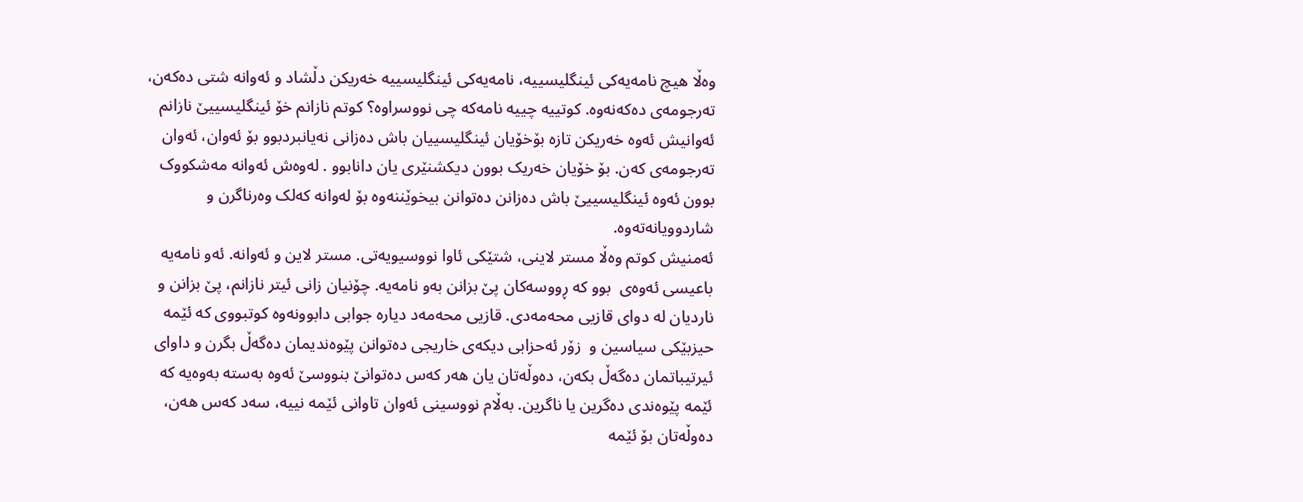وەڵا هیچ نامەیەکی ئینگلیسییە، نامەیەکی ئینگلیسییە خەریکن دڵشاد و ئەوانە شتی دەکەن، تەرجومەی دەکەنەوە. کوتییە چییە نامەکە چی نووسراوە؟ کوتم نازانم خۆ ئینگلیسییێ نازانم ئەوانیش ئەوە خەریکن تازە بۆخۆیان ئینگلیسییان باش دەزانی نەیانبردبوو بۆ ئەوان، ئەوان تەرجومەی کەن. بۆ خۆیان خەریک بوون دیکشنێری یان دانابوو . لەوەش ئەوانە مەشکووک بوون ئەوە ئینگلیسییێ باش دەزانن دەتوانن بیخوێننەوە بۆ لەوانە کەلک وەرناگرن و شاردوویانەتەوە.
ئەمنیش کوتم وەڵا مستر لاینی، شتێکی ئاوا نووسیویەتی. مستر لاین و ئەوانە. ئەو نامەیە باعیسی ئەوەی  بوو کە ڕووسەکان پێ بزانن بەو نامەیە. چۆنیان زانی ئیتر نازانم، پێ بزانن و ناردیان لە دوای قازیی محەمەدی. قازیی محەمەد دیارە جوابی دابوونەوە کوتبووی کە ئێمە حیزبێکی سیاسین و  زۆر ئەحزابی دیکەی خاریجی دەتوانن پێوەندیمان دەگەڵ بگرن و داوای ئیرتیباتمان دەگەڵ بکەن، دەوڵەتان یان هەر کەس دەتوانێ بنووسێ ئەوە بەستە بەوەیە کە ئێمە پێوەندی دەگرین یا ناگرین. بەڵام نووسینی ئەوان تاوانی ئێمە نییە، سەد کەس هەن، دەوڵەتان بۆ ئێمە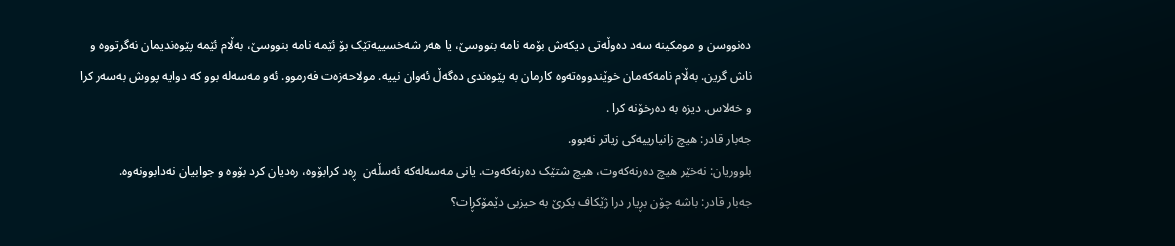دەنووسن و مومکینە سەد دەوڵەتی دیکەش بۆمە نامە بنووسێ، یا هەر شەخسییەتێک بۆ ئێمە نامە بنووسێ، بەڵام ئێمە پێوەندیمان نەگرتووە و ناش گرین. بەڵام نامەکەمان خوێندووەتەوە کارمان بە پێوەندی دەگەڵ ئەوان نییە. مولاحەزەت فەرموو. ئەو مەسەلە بوو کە دوایە پووش بەسەر کرا و خەلاس. دیزە بە دەرخۆنە کرا .
جەبار قادر: هیچ زانیارییەکی زیاتر نەبوو.
بلووریان: نەخێر هیچ دەرنەکەوت، هیچ شتێک دەرنەکەوت. یانی مەسەلەکە ئەسڵەن  ڕەد کرابۆوە، رەدیان کرد بۆوە و جوابیان نەدابوونەوە.
جەبار قادر: باشە چۆن بڕیار درا ژێکاف بکرێ بە حیزبی دێمۆکڕات؟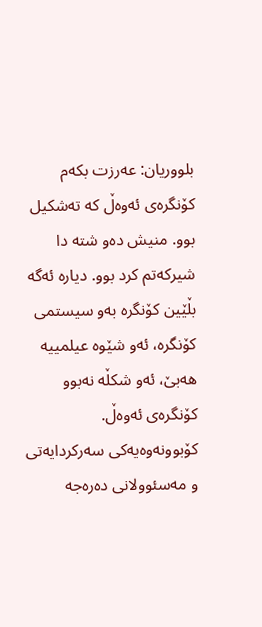بلووریان: عەرزت بکەم کۆنگرەی ئەوەڵ کە تەشکیل بوو. منیش دەو شتە دا شیرکەتم کرد بوو. دیارە ئەگە بڵێین کۆنگرە بەو سیستمی کۆنگرە، ئەو شێوە عیلمییە هەبێ، ئەو شکڵە نەبوو  کۆنگرەی ئەوەڵ. کۆبوونەوەیەکی سەرکردایەتی و مەسئوولانی دەرەجە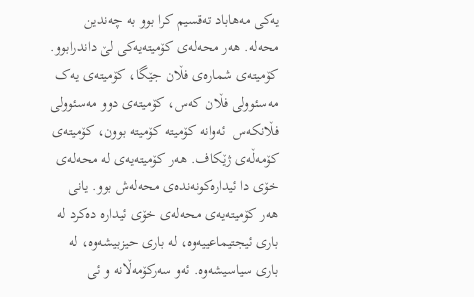یەکی مەهاباد تەقسیم کرا بوو بە چەندین محەلە. هەر محەلەی کۆمیتەیەکی لێ داندرابوو. کۆمیتەی شمارەی فڵان جێگا، کۆمیتەی یەک مەسئوولی فڵان کەس، کۆمیتەی دوو مەسئوولی فڵانکەس  ئەوانە کۆمیتە کۆمیتە بوون، کۆمیتەی کۆمەڵەی ژێکاف. هەر کۆمیتەیەی لە محەلەی خۆی دا ئیدارەکونەندەی محەلەش بوو. یانی هەر کۆمیتەیەی محەلەی خۆی ئیدارە دەکرد لە باری ئیجتیماعییەوە، لە باری حیزبیشەوە، لە باری سیاسیشەوە. ئەو سەرکۆمەڵانە و ئی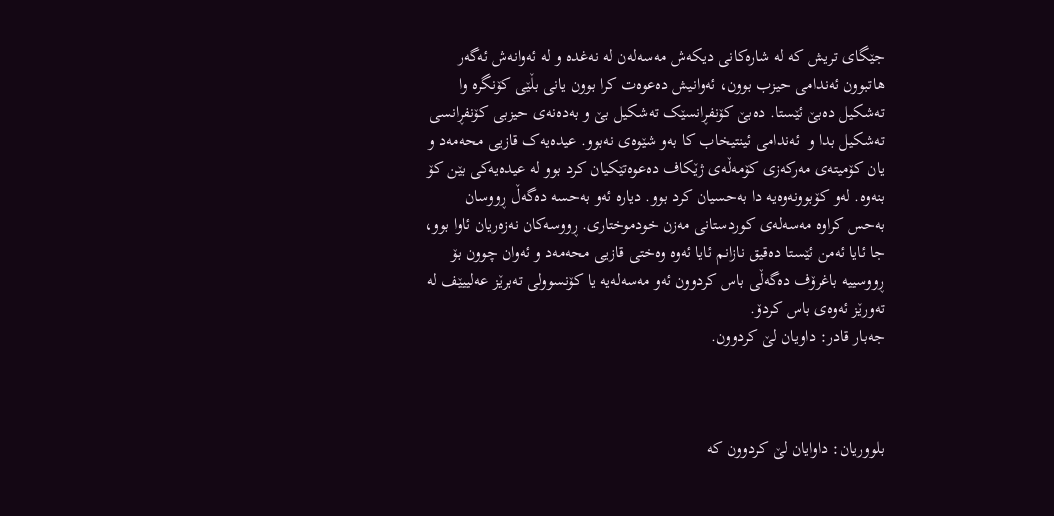جێگای تریش کە لە شارەکانی دیکەش مەسەلەن لە نەغدە و لە ئەوانەش ئەگەر هاتبوون ئەندامی حیزب بوون، ئەوانیش دەعوەت کرا بوون یانی بڵێی کۆنگرە وا تەشکیل دەبێ ئێستا. دەبێ کۆنفڕانسێک تەشکیل بێ و بەدەنەی حیزبی کۆنفڕانسی تەشکیل بدا و  ئەندامی ئینتیخاب کا بەو شێوەی نەبوو. عیدەیەک قازیی محەمەد و یان کۆمیتەی مەرکەزی کۆمەڵەی ژێکاف دەعوەتێکیان کرد بوو لە عیدەیەکی بێن کۆ بنەوە. لەو کۆبوونەوەیە دا بەحسیان کرد بوو. دیارە ئەو بەحسە دەگەڵ ڕووسان بەحس کراوە مەسەلەی کوردستانی مەزن خودموختاری. ڕووسەکان نەزەریان ئاوا بوو، جا ئایا ئەمن ئێستا دەقیق نازانم ئایا ئەوە وەختی قازیی محەمەد و ئەوان چوون بۆ ڕووسییە باغرۆف دەگەڵی باس کردوون ئەو مەسەلەیە یا کۆنسوولی تەبرێز عەلییێف لە تەورێز ئەوەی باس کردۆ.
جەبار قادر: داویان لێ کردوون.



بلووریان: داوایان لێ کردوون کە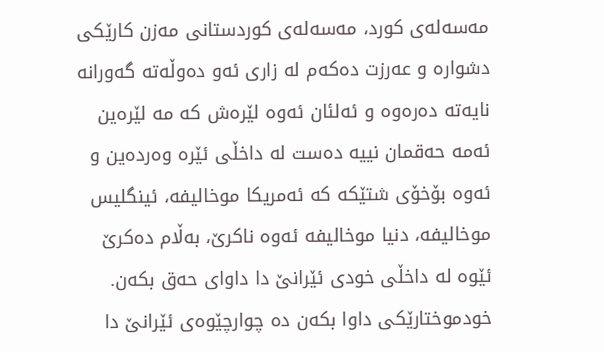مەسەلەی کورد، مەسەلەی کوردستانی مەزن کارێکی دشوارە و عەرزت دەکەم لە زاری ئەو دەوڵەتە گەورانە نایەتە دەرەوە و ئەلئان ئەوە لێرەش کە مە لێرەین ئەمە حەقمان نییە دەست لە داخڵی ئێرە وەردەین و ئەوە بۆخۆی شتێکە کە ئەمریکا موخالیفە، ئینگلیس موخالیفە، دنیا موخالیفە ئەوە ناکرێ، بەڵام دەکرێ ئێوە لە داخڵی خودی ئێرانێ دا داوای حەق بکەن. خودموختارێکی داوا بکەن دە چوارچێوەی ئێرانێ دا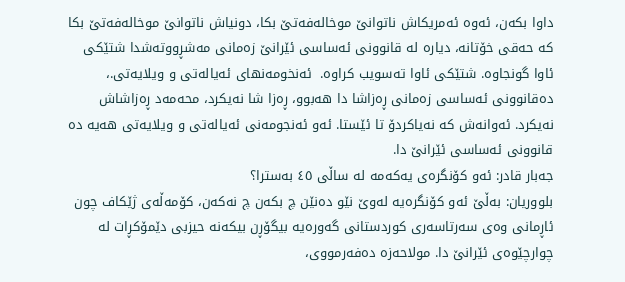داوا بکەن، ئەوە ئەمریکاش ناتوانێ موخالەفەتێ بکا، دونیاش ناتوانێ موخالەفەتێ بکا کە حەقی خۆتانە، دیارە لە قانوونی ئەساسی ئێرانێ زەمانی مەشڕووتەشدا شتێکی ئاوا گونجاوە. شتێکی ئاوا تەسویب کراوە.  ئەنخومەنهای ئەیالەتی و ویلایەتی.، دەقانوونی ئەساسی زەمانی ڕەزاشا دا هەبوو، ڕەزا شا نەیکرد، محەمەد ڕەزاشاش نەیکرد. ئەوانەش کە نەیاکردۆ تا ئێستا. ئەو ئەنجومەنی ئەیالەتی و ویلایەتی هەیە دە قانوونی ئەساسی ئێرانێ دا.
جەبار قادر: ئەو کۆنگرەی یەکەمە لە ساڵی ٤٥ بەسترا؟
بلووریان: بەڵێ ئەو کۆنگرەیە لەوێ نێو دەنێن چ بکەن چ نەکەن، کۆمەڵەی ژێکاف چون ئاڕمانی وەی سەرتاسەری کوردستانی گەورەیە بیگۆڕن بیکەنە حیزبی دێمۆکڕات لە چوارچێوەی ئێرانێ دا. مولاحەزە دەفەرمووی،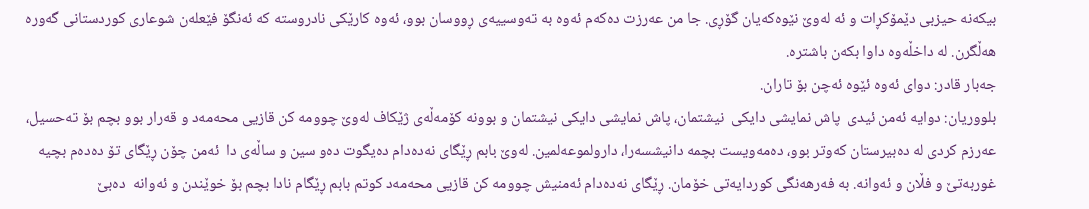بیکەنە حیزبی دێمۆکڕات و ئە لەوێ نێوەکەیان گۆڕی. جا من عەرزت دەکەم ئەوە بە تەوسییەی ڕووسان بوو، ئەوە کارێکی نادروستە کە ئەنگۆ فێعلەن شوعاری کوردستانی گەورە  هەڵگرن. لە داخڵەوە داوا بکەن باشترە.
جەبار قادر: دوای ئەوە ئێوە ئەچن بۆ تاران.
بلووریان: دوایە ئەمن ئیدی  پاش نمایشی دایکی  نیشتمان، پاش نمایشی دایکی نیشتمان و بوونە کۆمەڵەی ژێکاف لەوێ چوومە کن قازیی محەمەد و قەرار بوو بچم بۆ تەحسیل، عەرزم کردی لە دەبیرستان کەوتر بوو، دەمەویست بچمە دانیشسەرا، دارولموعەلمین. لەوێ بابم ڕێگای نەدەدام دەیگوت دەو سین و ساڵەی دا  ئەمن چۆن ڕێگای تۆ دەدەم بچیە غوربەتێ و فڵان و ئەوانە. بە فەرهەنگی کوردایەتی خۆمان. ڕێگای نەدەدام ئەمنیش چوومە کن قازیی محەمەد کوتم بابم ڕێگام نادا بچم بۆ خوێندن و ئەوانە  دەبێ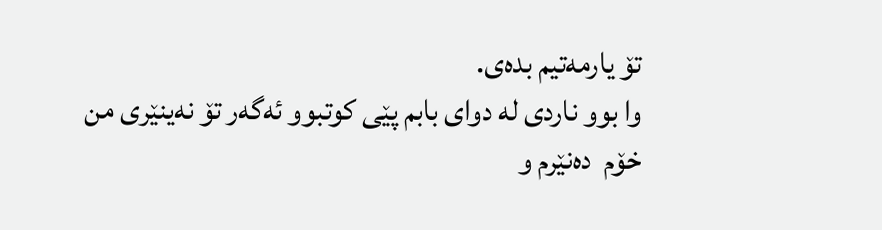تۆ یارمەتیم بدەی.
وا بوو ناردی لە دوای بابم پێی کوتبوو ئەگەر تۆ نەینێری من خۆم  دەنێرم و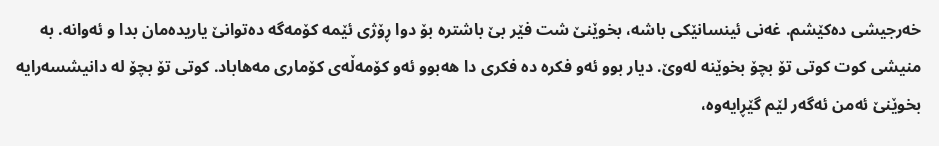خەرجیشی دەکێشم. غەنی ئینسانێکی باشە، بخوێنێ شت فێر بێ باشترە بۆ دوا ڕۆژی ئێمە کۆمەگە دەتوانێ یاریدەمان بدا و ئەوانە. بە منیشی کوت کوتی تۆ بچۆ بخوێنە لەوێ. دیار بوو ئەو فکرە دە فکری دا هەبوو ئەو کۆمەڵەی کۆماری مەهاباد. کوتی تۆ بچۆ لە دانیشسەرایە بخوێنێ ئەمن ئەگەر لێم گێڕایەوە،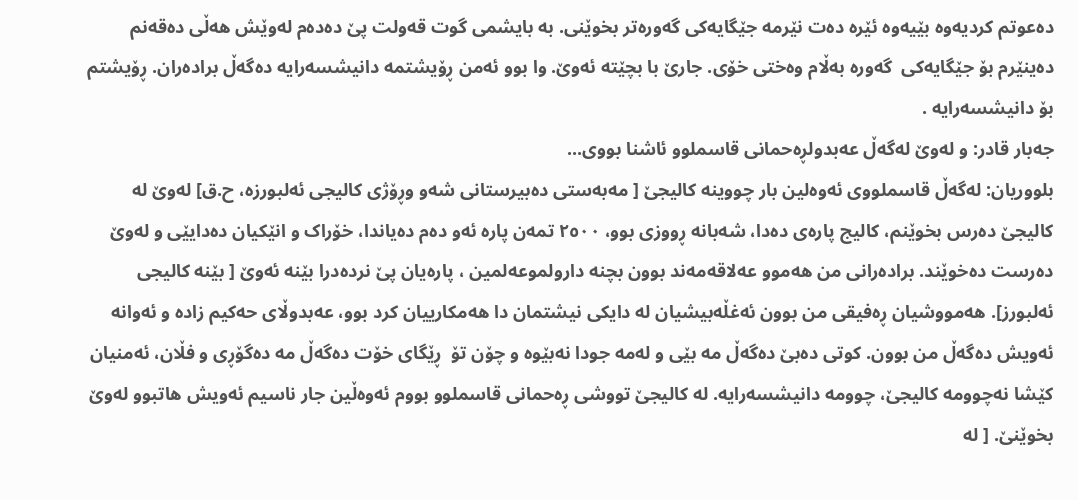دەعوتم کردیەوە بێیەوە ئێرە دەت نێرمە جێگایەکی گەورەتر بخوێنی. بە بایشمی گوت قەولت پێ دەدەم لەوێش هەڵی دەقەنم دەینێرم بۆ جێگایەکی  گەورە بەڵام وەختی خۆی. جارێ با بچێتە ئەوێ. وا بوو ئەمن ڕۆیشتمە دانیشسەرایە دەگەڵ برادەران. ڕۆیشتم بۆ دانیشسەرایە .
جەبار قادر: و لەوێ لەگەڵ عەبدولڕەحمانی قاسملوو ئاشنا بووی...
بلووریان: لەگەڵ قاسملووی ئەوەلین بار چووینە کالیجێ [ مەبەستی دەبیرستانی شەو وڕۆژی کالیجی ئەلبورزە، ح.ق] لەوێ لە کالیجێ دەرس بخوێنم، کالیج پارەی دەدا، شەبانە ڕووزی بوو، ٢٥٠٠ تمەن پارە ئەو دەم دەیاندا، خۆراک و انێکیان دەدایێی و لەوێ دەرست دەخوێند. برادەرانی من هەموو عەلاقەمەند بوون بچنە دارولموعەلمین ، پارەیان پێ نردەدرا بێنە ئەوێ [ بێنە کالیجی ئەلبورز]. هەمووشیان ڕەفیقی من بوون ئەغڵەبیشیان لە دایکی نیشتمان دا هەمکارییان کرد بوو، عەبدوڵای حەکیم زادە و ئەوانە ئەویش دەگەڵ من بوون. کوتی دەبێ دەگەڵ مە بێی و لەمە جودا نەبێوە و چۆن تۆ  ڕێگای خۆت دەگەڵ مە دەگۆڕی و فڵان، ئەمنیان کێشا نەچوومە کالیجێ، چوومە دانیشسەرایە. لە کالیجێ تووشی ڕەحمانی قاسملوو بووم ئەوەڵین جار ناسیم ئەویش هاتبوو لەوێ بخوێنێ. [ لە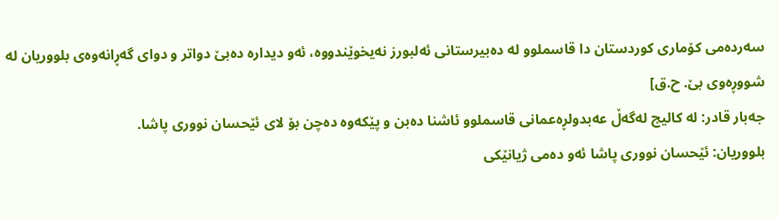سەردەمی کۆماری کوردستان دا قاسملوو لە دەبیرستانی ئەلبورز نەیخوێندووە، ئەو دیدارە دەبێ دواتر و دوای گەڕانەوەی بلووریان لە شووڕەوی بێ. ح.ق]
جەبار قادر: لە کالیج لەگەڵ عەبدولڕەعمانی قاسملوو ئاشنا دەبن و پێکەوە دەچن بۆ لای ئێحسان نووری پاشا.
بلووریان: ئێحسان نووری پاشا ئەو دەمی ژیانێکی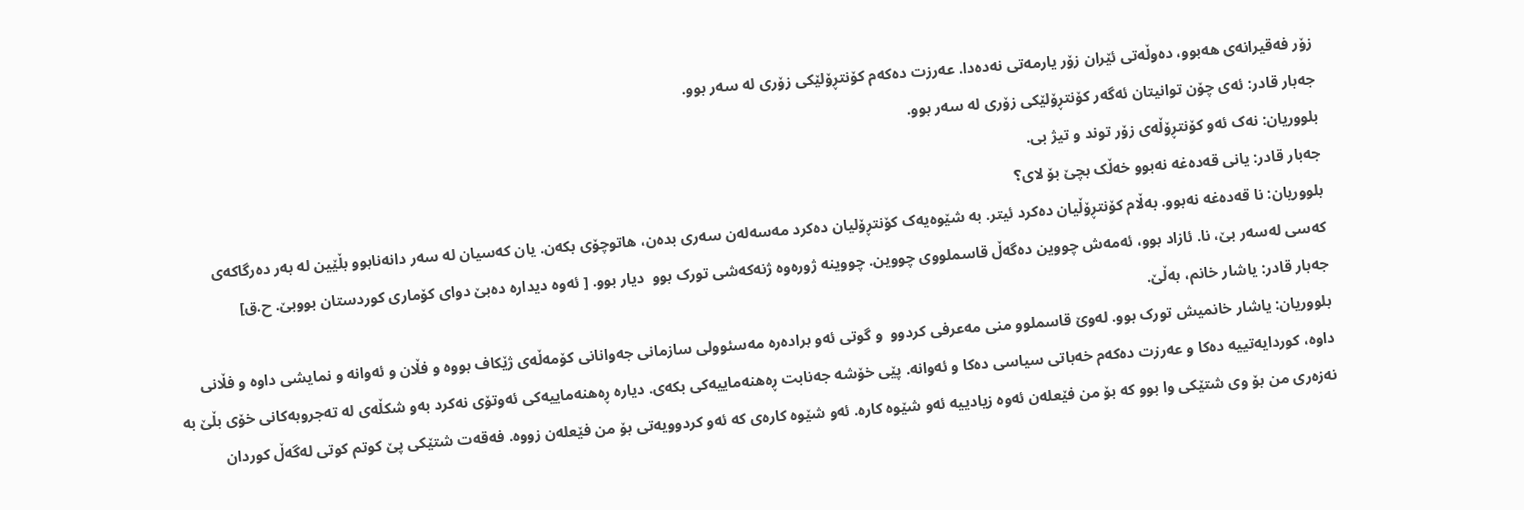زۆر فەقیرانەی هەبوو، دەوڵەتی ئێران زۆر یارمەتی نەدەدا. عەرزت دەکەم کۆنتڕۆلێکی زۆری لە سەر بوو.
جەبار قادر: ئەی چۆن توانیتان ئەگەر کۆنتڕۆلێکی زۆری لە سەر بوو.
بلووریان: نەک ئەو کۆنتڕۆڵەی زۆر توند و تیژ بی.
جەبار قادر: یانی قەدەغە نەبوو خەڵک بچێ بۆ لای؟
بلووریان: نا قەدەغە نەبوو. بەڵام کۆنتڕۆڵیان دەکرد ئیتر. بە شێوەیەک کۆنتڕۆلیان دەکرد مەسەلەن سەری بدەن، هاتوچۆی بکەن. یان کەسیان لە سەر دانەنابوو بڵێین لە بەر دەرگاکەی کەسی لەسەر بێ، نا. ئازاد بوو، ئەمەش چووین دەگەڵ قاسملووی چووین. چووینە ژورەوە ژنەکەشی تورک بوو  دیار بوو. [ ئەوە دیدارە دەبێ دوای کۆماری کوردستان بووبێ. ح.ق]
جەبار قادر: یاشار خانم، بەڵێ.
بلووریان: یاشار خانمیش تورک بوو. لەوێ قاسملوو منی مەعرفی کردوو  و گوتی ئەو برادەرە مەسئوولی سازمانی جەوانانی کۆمەڵەی ژێکاف بووە و فڵان و ئەوانە و نمایشی داوە و فڵانی داوە، کوردایەتییە دەکا و عەرزت دەکەم خەباتی سیاسی دەکا و ئەوانە. پێی خۆشە جەنابت ڕەهنەماییەکی بکەی. دیارە ڕەهنەماییەکی ئەوتۆی نەکرد بەو شکڵەی لە تەجروبەکانی خۆی بڵێ بە نەزەری من بۆ وی شتێکی وا بوو کە بۆ من فێعلەن ئەوە زیادییە ئەو شێوە کارە. ئەو شێوە کارەی کە ئەو کردوویەتی بۆ من فێعلەن زووە. فەقەت شتێکی پێ کوتم کوتی لەگەڵ کوردان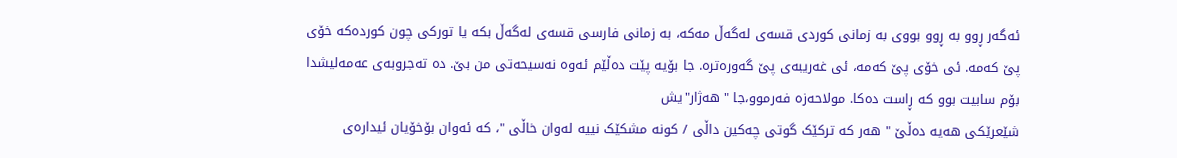ئەگەر ڕوو بە ڕوو بووی بە زمانی کوردی قسەی لەگەڵ مەکە، بە زمانی فارسی قسەی لەگەڵ بکە یا تورکی چون کوردەکە خۆی پێ کەمە. ئی خۆی پێ کەمە، ئی غەریبەی پێ گەورەترە. جا بۆیە پێت دەڵێم ئەوە نەسیحەتی من بێ. دە تەجروبەی عەمەلیشدا بۆم سابیت بوو کە ڕاست دەکا. مولاحەزە فەرموو،جا " هەژار"یش
شێعرێکی هەیە دەڵێ " هەر کە ترکێک گوتی چەکین داڵی / کونە مشکێک نییە لەوان خاڵی "، کە ئەوان بۆخۆیان ئیدارەی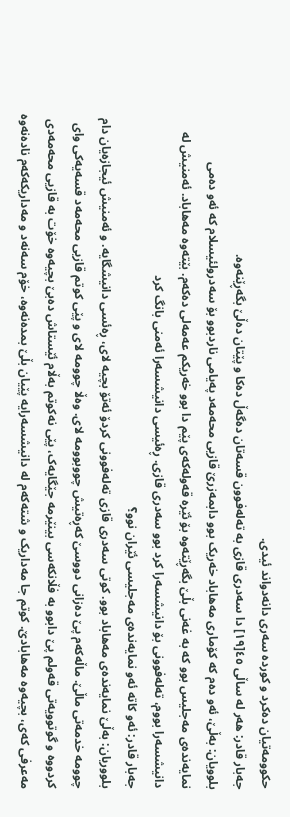حکوومەتیان دەکرد و کوردە سەری دانەدواند ئیدی.
جەبار قادر: هەر لە ساڵی ٤٥[١٩] دا سەدری قازی بە تەلەفوون قسەتان دەگەڵ دەکا و پێتان دەڵێ بگەڕێنەوە.
بلوویان: بەڵێ، ئەو دەم کە کۆماری مەهاباد خەریک بوو دابمەزرێ قازیی محەمەد پەیامی ناردبوو بۆ سەدرولئیسلام کە ئەو دەمی نمایەندەی مەجلیس بوو کە بە غەنی بڵێ بگەڕێتەوە بۆ ئێرە قەولەکەی پێم دا بوو خەریکم عەمەلی دەکەم. بێتەوە مەهاباد. ئەمنیش لە دانیشسەرا بووم، تەلەفوونی بۆ دانیشسەرا کرد بوو سەدری قازی. ڕەئیسی دانیشسەرا ئەمنی بانگ کرد
جەبار قادر: ئەو کاتە ئەو نمایەندەی مەجلیسی ئێران نوو؟
بلووریان: بەڵێ نمایەندەی مەهاباد بوو. کوتی سەدری قازی تەلەفوونی کردۆ ئەتۆ بچیە لای، ڕەئسی دانیشگایە. و ئەمنیش ئیجازەیان دام چوومە خدمەتی ماڵێ. ماڵەکەم پێ دەزانی دووسێ کەڕەتیش چووبوومە لای. وەڵا چوومە لای و پێی کوتم قازیی محەمەد قسەیەکی وای کردووە و گوتوویەتی قەولم پێ دابوو بە فڵانکەسی بینێرمە جێگایەک، پێی نەکوتم بەڵام ئێستاش دەبێ بچیەوە خۆت بە قازیی محەمەدی مەعرفی کەی، بچیەوە مەهابادێ. کوتم جا مەداریک و شتەکەم لە دانیشسەرایە پێیان بڵێ بمدەنەوە، خۆم سەنەد و مەداریکەکەم نادەنەوە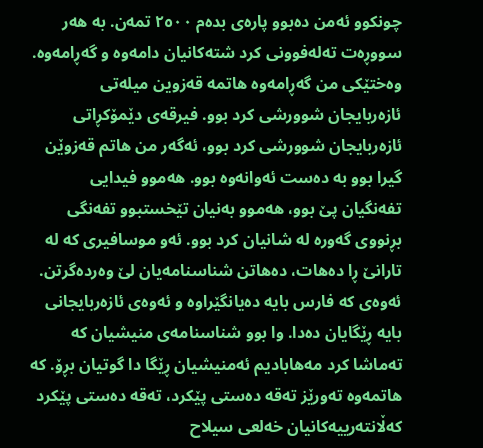چونکوو ئەمن دەبوو پارەی بدەم ٢٥٠٠ تمەن. بە هەر سووڕەت تەلەفوونی کرد شتەکانیان دامەوە و گەڕامەوە.
وەختێکی من گەڕامەوە هاتمە قەزوین میلەتی ئازەربایجان شوورشی کرد بوو. فیرقەی دێمۆکڕاتی ئازەربایجان شوورشی کرد بوو، ئەگەر من هاتم قەزوێن گیرا بوو بە دەست ئەوانەوە بوو. هەموو فیدایی تفەنگیان پێ بوو، هەموو بەنیان تێخستبوو تفەنگی بڕنووی گەورە لە شانیان کرد بوو. ئەو موسافیری کە لە تارانێ ڕا دەهات، دەهاتن شناسنامەیان لێ وەردەگرتن. ئەوەی کە فارس بایە دەیانگێراوە و ئەوەی ئازەربایجانی بایە ڕێگایان دەدا. وا بوو شناسنامەی منیشیان کە تەماشا کرد مەهابادیم ئەمنیشیان ڕێگا دا گوتیان بڕۆ. کە هاتمەوە تەورێز تەقە دەستی پێکرد، تەقە دەستی پێکرد کەڵانتەرییەکانیان خەلعی سیلاح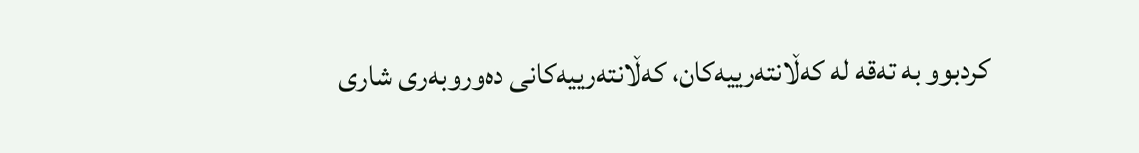کردبوو بە تەقە لە کەڵانتەرییەکان، کەڵانتەرییەکانی دەوروبەری شاری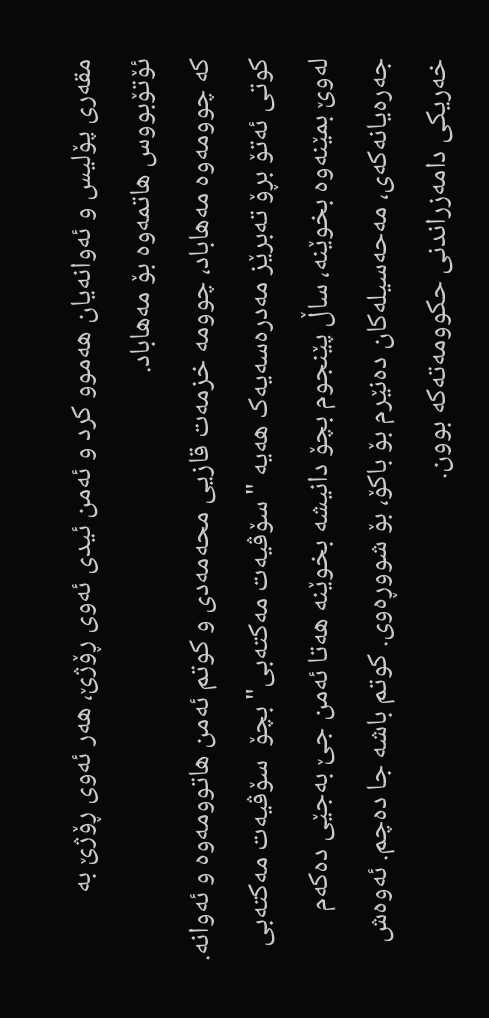مقەری پۆلیس و ئەوانەیان هەموو کرد و ئەمن ئیدی ئەوی ڕۆژێ، هەر ئەوی ڕۆژێ بە ئۆتۆبووس هاتمەوە بۆ مەهاباد.
کە چوومەوە مەهاباد، چوومە خزمەت قازیی محەمەدی و کوتم ئەمن هاتوومەوە و ئەوانە. کوتی ئەتۆ بڕۆ تەبرێز مەدرەسەیەک هەیە " سۆڤیەت مەکتەبی" بچۆ  سۆڤیەت مەکتەبی لەوێ بمێنەوە بخوێنە، ساڵ پێنجوم بچۆ دانیشە بخوێنە هەتا ئەمن جێ بەجێی دەکەم جەرەیانەکەی، مەحەسیلەکان دەنێرم بۆ باکۆ، بۆ شووڕەوی. کوتم باشە جا دەچم. ئەوەش خەریکی دامەزراندنی حکوومەتەکە بوون.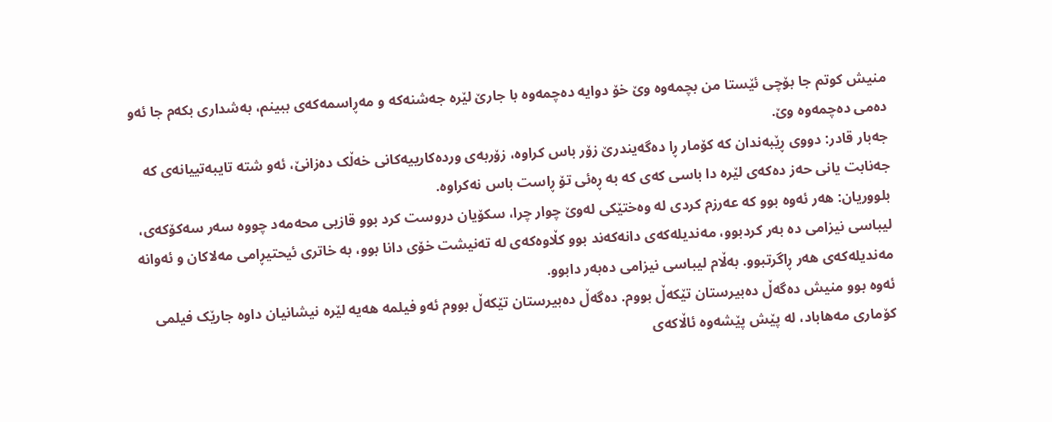منیش کوتم جا بۆچی ئێستا من بچمەوە وێ خۆ دوایە دەچمەوە با جارێ لێرە جەشنەکە و مەڕاسمەکەی ببینم، بەشداری بکەم جا ئەو دەمی دەچمەوە وێ.
جەبار قادر: دووی ڕێبەندان کە کۆمار ڕا دەگەیندرێ زۆر باس کراوە، زۆربەی وردەکارییەکانی خەڵک دەزانێ، ئەو شتە تایبەتییانەی کە جەنابت یانی حەز دەکەی لێرە دا باسی کەی کە بە ڕەئی تۆ ڕاست باس نەکراوە.
بلووریان: هەر ئەوە بوو کە عەرزم کردی لە وەختێکی لەوێ چوار چرا، سکۆیان دروست کرد بوو قازیی محەمەد چووە سەر سەکۆکەی، لیباسی نیزامی دە بەر کردبوو، مەندیلەکەی دانەکەند بوو کڵاوەکەی لە تەنیشت خۆی دانا بوو، بە خاتری ئیحتیڕامی مەلاکان و ئەوانە مەندیلەکەی هەر ڕاگرتبوو. بەڵام لیباسی نیزامی دەبەر دابوو.
ئەوە بوو منیش دەگەڵ دەبیرستان تێکەڵ بووم. دەگەڵ دەبیرستان تێکەڵ بووم ئەو فیلمە هەیە لێرە نیشانیان داوە جارێک فیلمی کۆماری مەهاباد، لە پێش پێشەوە ئاڵاکەی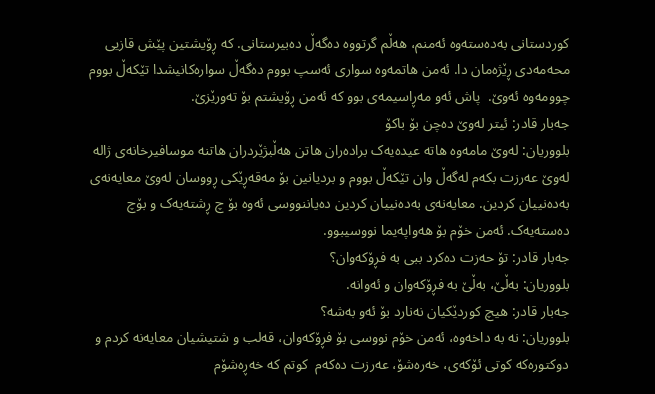کوردستانی بەدەستەوە ئەمنم، هەڵم گرتووە دەگەڵ دەبیرستانی. کە ڕۆیشتین پێش قازیی محەمەدی ڕێژەمان دا. ئەمن هاتمەوە سواری ئەسپ بووم دەگەڵ سوارەکانیشدا تێکەڵ بووم چوومەوە ئەوێ.  پاش ئەو مەڕاسیمەی بوو کە ئەمن ڕۆیشتم بۆ تەورێزێ.
جەبار قادر: ئیتر لەوێ دەچن بۆ باکۆ
بلووریان: لەوێ مامەوە هاتە عیدەیەک برادەران هاتن هەڵبژێردران هاتنە موسافیرخانەی ژالە  لەوێ عەرزت بکەم لەگەڵ وان تێکەڵ بووم و بردیانین بۆ مەقەڕێکی ڕووسان لەوێ معایەنەی بەدەنییان کردین. معایەنەی بەدەنییان کردین دەیاننووسی ئەوە بۆ چ ڕشتەیەک و بۆچ دەستەیەک. ئەمن خۆم بۆ هەواپەیما نووسیبوو.
جەبار قادر: تۆ حەزت دەکرد ببی بە فڕۆکەوان؟
بلووریان: بەڵێ، بەڵێ بە فڕۆکەوان و ئەوانە.
جەبار قادر: هیچ کوردێکیان نەنارد بۆ ئەو بەشە؟
بلووریان: نە بە داخەوە، ئەمن خۆم نووسی بۆ فڕۆکەوان، قەلب و شتیشیان معایەنە کردم و دوکتورەکە کوتی ئۆکەی، خەرەشۆ، عەرزت دەکەم  کوتم کە خەڕەشۆم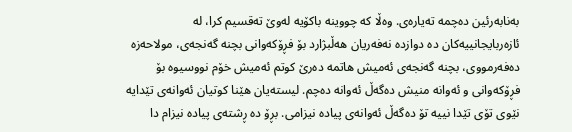بەنابەرئین دەچمە تەیارەی. وەڵا کە چووینە باکۆیە لەوێ تەقسیم کرا، لە ئازەربایجانییەکان دە دوازدە نەفەریان هەڵبژارد بۆ فڕۆکەوانی بچنە گەنجەی، مولاحەزە دەفەرمووی، بچنە گەنجەی ئەمیش هاتمە دەرێ کوتم ئەمیش خۆم نووسیوە بۆ فڕۆکەوانی و ئەوانە منیش دەگەڵ ئەوانە دەچم. لیستەیان هێنا کوتیان ئەوانەی تێدایە نێوی تۆی تێدا نییە تۆ دەگەڵ ئەوانەی پیادە نیزامی. بڕۆ دە ڕشتەی پیادە نیزام دا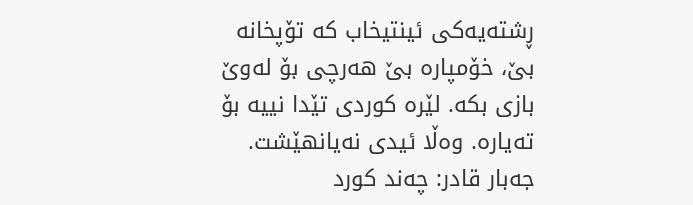ڕشتەیەکی ئینتیخاب کە تۆپخانە بێ، خۆمپارە بێ هەرچی بۆ لەوێ بازی بکە. لێرە کوردی تێدا نییە بۆ تەیارە. وەڵا ئیدی نەیانهێشت.
جەبار قادر: چەند کورد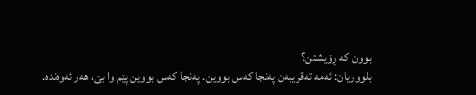بوون کە ڕۆیشتن؟
بلووریان: ئەمە تەقریبەن پەنجا کەس بووین. پەنجا کەس بووین پێم وا بێ، هەر ئەوەندە.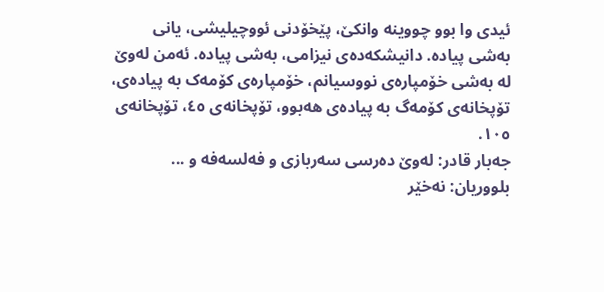ئیدی وا بوو چووینە وانکێ، پێخۆدنی ئووچیلیشی، یانی بەشی پیادە. دانیشکەدەی نیزامی، بەشی پیادە. ئەمن لەوێ لە بەشی خۆمپارەی نووسیانم، خۆمپارەی کۆمەک بە پیادەی، تۆپخانەی کۆمەگ بە پیادەی هەبوو، تۆپخانەی ٤٥، تۆپخانەی
١٠٥.
جەبار قادر: لەوێ دەرسی سەربازی و فەلسەفە و ...
بلووریان: نەخێر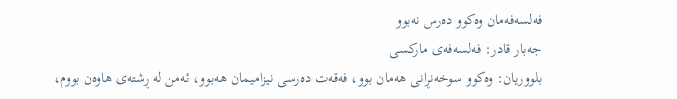فەلسەفەمان وەکوو دەرس نەبوو
جەبار قادر: فەلسەفەی مارکسی
بلووریان: وەکوو سوخەنڕانی هەمان بوو، فەقەت دەرسی نیزامیمان هەبوو، ئەمن لە ڕشتەی هاوەن بووم،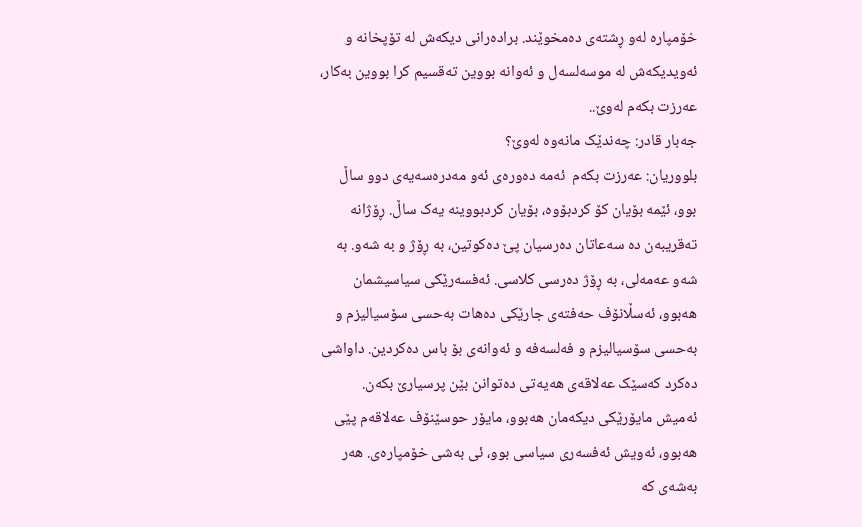خۆمپارە لەو ڕشتەی دەمخوێند. برادەرانی دیکەش لە تۆپخانە و ئەویدیکەش لە موسەلسەل و ئەوانە بووین تەقسیم کرا بووین بەکار، عەرزت بکەم لەوێ..
جەبار قادر: چەندێک مانەوە لەوێ؟
بلووریان: عەرزت بکەم  ئەمە دەورەی ئەو مەدرەسەیەی دوو ساڵ بوو، ئێمە بۆیان کۆ کردبۆوە، بۆیان کردبووینە یەک ساڵ. ڕۆژانە تەقریبەن دە سەعاتان دەرسیان پێ دەکوتین، بە ڕۆژ و بە شەو. بە شەو عەمەلی، بە ڕۆژ دەرسی کلاسی. ئەفسەرێکی سیاسیشمان هەبوو، ئەسڵانۆف حەفتەی جارێکی دەهات بەحسی سۆسیالیزم و  بەحسی سۆسیالیزم و فەلسەفە و ئەوانەی بۆ باس دەکردین. داواشی دەکرد کەسێک عەلاقەی هەیەتی دەتوانن بێن پرسیارێ بکەن. ئەمیش مایۆرێکی دیکەمان هەبوو، مایۆر حوسێنۆف عەلاقەم پێی هەبوو، ئەویش ئەفسەری سیاسی بوو، ئی بەشی خۆمپارەی. هەر بەشەی کە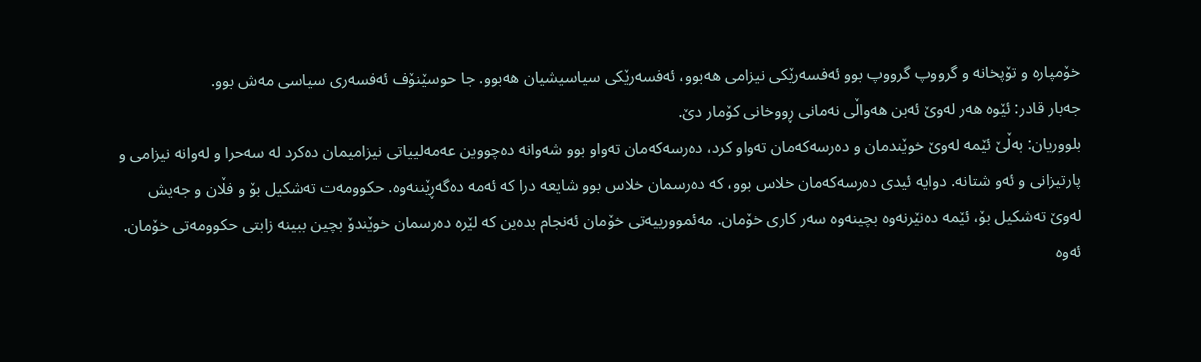خۆمپارە و تۆپخانە و گرووپ گرووپ بوو ئەفسەرێکی نیزامی هەبوو، ئەفسەرێکی سیاسیشیان هەبوو. جا حوسێنۆف ئەفسەری سیاسی مەش بوو.
جەبار قادر: ئێوە هەر لەوێ ئەبن هەواڵی نەمانی ڕووخانی کۆمار دێ.
بلووریان: بەڵێ ئێمە لەوێ خوێندمان و دەرسەکەمان تەواو کرد، دەرسەکەمان تەواو بوو شەوانە دەچووین عەمەلییاتی نیزامیمان دەکرد لە سەحرا و لەوانە نیزامی و پارتیزانی و ئەو شتانە. دوایە ئیدی دەرسەکەمان خلاس بوو، کە دەرسمان خلاس بوو شایعە درا کە ئەمە دەگەڕێننەوە. حکوومەت تەشکیل بۆ و فڵان و جەیش لەوێ تەشکیل بۆ، ئێمە دەنێرنەوە بچینەوە سەر کاری خۆمان. مەئموورییەتی خۆمان ئەنجام بدەین کە لێرە دەرسمان خوێندۆ بچین ببینە زابتی حکوومەتی خۆمان.
ئەوە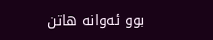بوو ئەوانە هاتن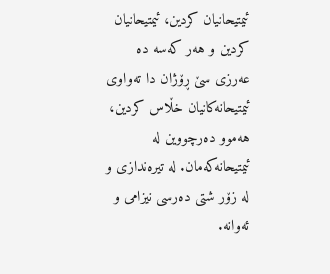ئیمتیحانیان کردین، ئیمتیحانیان کردین و هەر کەسە دە عەرزی سێ ڕۆژان دا تەواوی ئیمتیحانەکانیان خڵاس کردین، هەموو دەرچووین لە ئیمتیحانەکەمان. لە تیرەندازی و لە زۆر شتی دەرسی نیزامی و ئەوانە.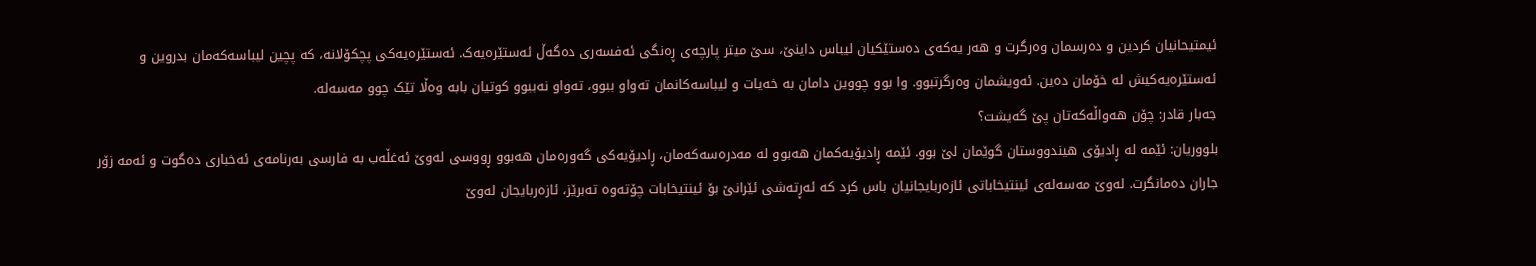ئیمتیحانیان کردین و دەرسمان وەرگرت و هەر یەکەی دەستێکیان لیباس داینێ، سێ میتر پارچەی ڕەنگی ئەفسەری دەگەڵ ئەستێرەیەک. ئەستێرەیەکی پچکۆلانە، کە پچین لیباسەکەمان بدروین و ئەستێرەیەکیش لە خۆمان دەین. ئەویشمان وەرگرتبوو. وا بوو چووین دامان بە خەیات و لیباسەکانمان تەواو ببوو، تەواو نەببوو کوتیان بابە وەڵا تێک چوو مەسەلە.
جەبار قادر: چۆن هەواڵەکەتان پێ گەیشت؟
بلووریان: ئێمە لە ڕادیۆی هیندووستان گوێمان لێ بوو. ئێمە ڕادیۆیەکمان هەبوو لە مەدرەسەکەمان، ڕادیۆیەکی گەورەمان هەبوو ڕووسی لەوێ ئەغڵەب بە فارسی بەرنامەی ئەخباری دەگوت و ئەمە زۆر جاران دەمانگرت. لەوێ مەسەلەی ئینتیخاباتی ئازەربایجانیان باس کرد کە ئەڕتەشی ئێرانێ بۆ ئینتیخابات چۆتەوە تەبرێز، ئازەربایجان لەوێ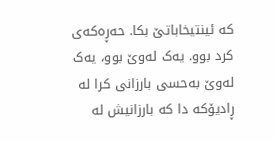کە ئینتیخاباتێ بکا. حەڕەکەی کرد بوو. یەک لەوێ بوو، یەک لەوێ بەحسی بارزانی کرا لە ڕادیۆکە دا کە بارزانیش لە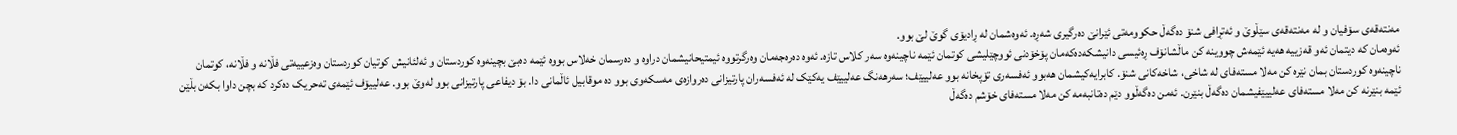مەنتەقەی سۆفیان و لە مەنتەقەی سێڵوێ و ئەتڕافی شنۆ دەگەڵ حکوومەتی ئێرانێ دەرگیری شەڕە. ئەوەشمان لە ڕادیۆی گوێ لێ بوو.
ئەوەمان کە دیتمان ئەو قەزییە هەیە ئێمەش چووینە کن ماڵشانۆف ڕەئیسی دانیشکەدەکەمان پۆخۆدنی ئووچێلیشی کوتمان ئێمە ناچینەوە سەر کلاس تازە. ئەوە دەرەجەمان وەرگرتووە ئیمتیحانیشمان دراوە و دەرسمان خەلاس بووە ئێمە دەبێ بچینەوە کوردستان و ئەلئانیش کوتیان کوردستان وەزعییەتی فڵانە و فڵانە، کوتمان ناچینەوە کوردستان بمان نێرە کن مەلا مستەفای لە شاخی، شاخەکانی شنۆ. کابرایەکیشمان هەبوو ئەفسەری تۆپخانە بوو عەلییێف؛ سەرهەنگ عەلییێف یەکێک لە ئەفسەران پارتیزانی دەروازەی مەسکەوی بوو دە موقابیل ئاڵمانی دا. بۆ دیفاعی پارتیزانی بوو لەوێ بوو. عەلییۆف ئێمەی تەحریک دەکرد کە بچن داوا بکەن بڵێن ئێمە بنێرنە کن مەلا مستەفای عەلییێفیشمان دەگەڵ بنێرن. ئەمن دەگەڵوو دێم دەتانبەمە کن مەلا مستەفای خۆشم دەگەڵ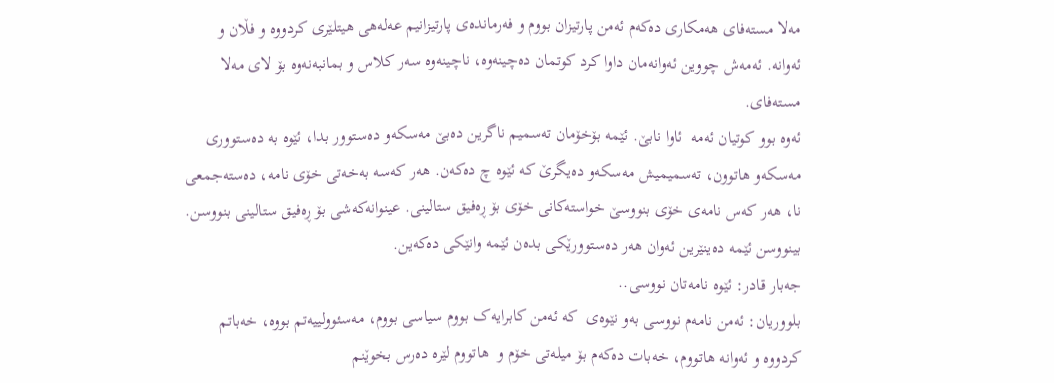مەلا مستەفای هەمکاری دەکەم ئەمن پارتیزان بووم و فەرماندەی پارتیزانیم عەلەهی هیتلێری کردووە و فڵان و ئەوانە. ئەمەش چووین ئەوانەمان داوا کرد کوتمان دەچینەوە، ناچینەوە سەر کلاس و بمانبەنەوە بۆ لای مەلا مستەفای.
ئەوە بوو کوتیان ئەمە  ئاوا نابێ. ئێمە بۆخۆمان تەسمیم ناگرین دەبێ مەسکەو دەستوور بدا، ئێوە بە دەستووری مەسکەو هاتوون، تەسمیمیش مەسکەو دەیگرێ کە ئێوە چ دەکەن. هەر کەسە بەخەتی خۆی نامە، دەستەجمعی نا، هەر کەس نامەی خۆی بنووسێ خواستەکانی خۆی بۆ ڕەفیق ستالینی. عینوانەکەشی بۆ ڕەفیق ستالینی بنووسن. بینووسن ئێمە دەینێرین ئەوان هەر دەستوورێکی بدەن ئێمە وانێکی دەکەین.
جەبار قادر: ئێوە نامەتان نووسی..
بلووریان: ئەمن نامەم نووسی بەو نێوەی  کە ئەمن کابرایەک بووم سیاسی بووم، مەسئوولییەتم بووە، خەباتم کردووە و ئەوانە هاتووم، خەبات دەکەم بۆ میلەتی خۆم و  هاتووم لێرە دەرس بخوێنم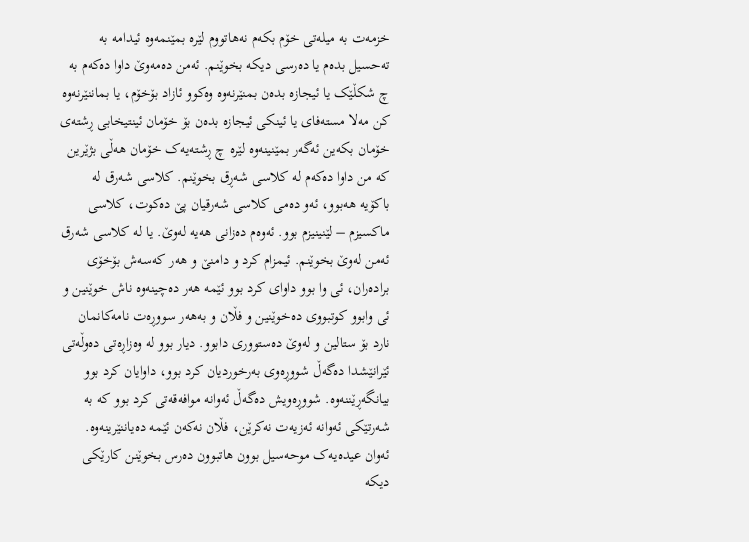خزمەت بە میلەتی خۆم بکەم نەهاتووم لێرە بمێنمەوە ئیدامە بە تەحسیل بدەم یا دەرسی دیکە بخوێنم. ئەمن دەمەوێ داوا دەکەم بە چ شکڵێک یا ئیجازە بدەن بمنێرنەوە وەکوو ئازاد بۆخۆم، یا بماننێرنەوە کن مەلا مستەفای یا ئینکی ئیجازە بدەن بۆ خۆمان ئینتیخابی ڕشتەی خۆمان بکەین ئەگەر بمێنینەوە لێرە چ ڕشتەیەک خۆمان هەڵی بژێرین کە من داوا دەکەم لە کلاسی شەڕق بخوێنم. کلاسی شەرق لە باکۆیە هەبوو، ئەو دەمی کلاسی شەرقیان پێ دەکوت، کلاسی ماکسیزم – لێنینیزم بوو. ئەوەم دەزانی هەیە لەوێ. یا لە کلاسی شەرق ئەمن لەوێ بخوێنم. ئیمزام کرد و دامنێ و هەر کەسەش بۆخۆی برادەران، ئی وا بوو داوای کرد بوو ئێمە هەر دەچینەوە ناش خوێنین و ئی وابوو کوتبووی دەخوێنین و فڵان و بەهەر سووڕەت نامەکانمان نارد بۆ ستالین و لەوێ دەستووری دابوو. دیار بوو لە وەزاڕەتی دەوڵەتی ئێرانێشدا دەگەڵ شووڕەوی بەرخوردیان کرد بوو، داوایان کرد بوو بیانگەڕێننەوە. شووڕەویش دەگەڵ ئەوانە موافەقەتی کرد بوو کە بە شەرتێکی ئەوانە ئەزیەت نەکرێن، فڵان نەکەن ئێمە دەیاننێرینەوە. ئەوان عیدەیەک موحەسیل بوون هاتبوون دەرس بخوێنن کارێکی دیکە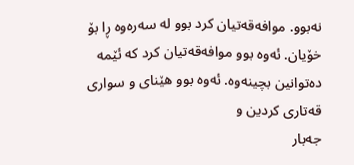نەبوو. موافەقەتیان کرد بوو لە سەرەوە ڕا بۆ خۆیان. ئەوە بوو موافەقەتیان کرد کە ئێمە دەتوانین بچینەوە. ئەوە بوو هێنای و سواری قەتاری کردین و
جەبار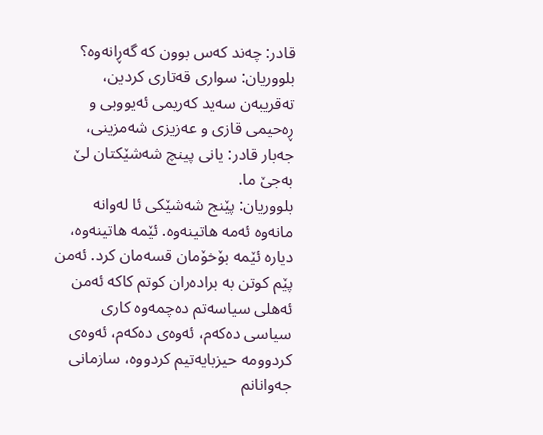قادر: چەند کەس بوون کە گەڕانەوە؟
بلووریان: سواری قەتاری کردین، تەقریبەن سەید کەریمی ئەیووبی و ڕەحیمی قازی و عەزیزی شەمزینی،
جەبار قادر: یانی پینچ شەشێکتان لێ بەجێ ما.
بلووریان: پێنج شەشێکی ئا لەوانە مانەوە ئەمە هاتینەوە. ئێمە هاتینەوە، دیارە ئێمە بۆخۆمان قسەمان کرد. ئەمن پێم کوتن بە برادەران کوتم کاکە ئەمن ئەهلی سیاسەتم دەچمەوە کاری سیاسی دەکەم، ئەوەی دەکەم، ئەوەی کردوومە حیزبایەتیم کردووە، سازمانی جەوانانم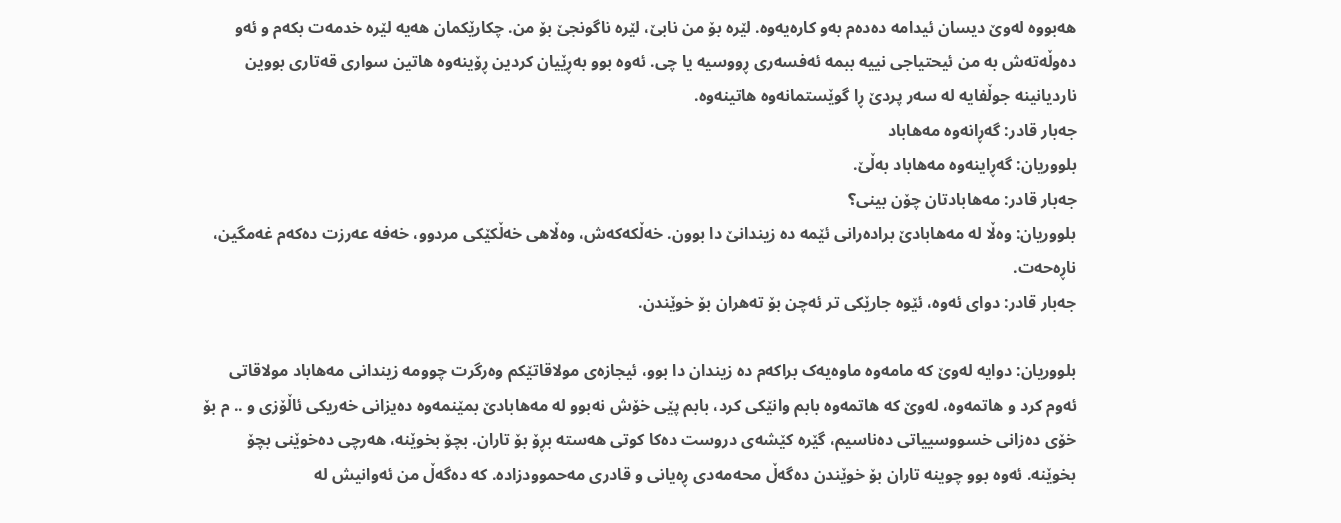هەبووە لەوێ دیسان ئیدامە دەدەم بەو کارەیەوە. لێرە بۆ من نابێ، لێرە ناگونجێ بۆ من. چکارێکمان هەیە لێرە خدمەت بکەم و ئەو دەوڵەتەش بە من ئیحتیاجی نییە ببمە ئەفسەری ڕووسیە یا چی. ئەوە بوو بەڕێیان کردین ڕۆینەوە هاتین سواری قەتاری بووین ناردیانینە جوڵفایە لە سەر پردێ ڕا گوێستمانەوە هاتینەوە.
جەبار قادر: گەڕانەوە مەهاباد
بلووریان: گەڕاینەوە مەهاباد بەڵێ.
جەبار قادر: مەهابادتان چۆن بینی؟
بلووریان: وەڵا لە مەهابادێ برادەرانی ئێمە دە زیندانێ دا بوون. خەڵکەکەش، وەڵاهی خەڵکێکی مردوو، خەفە عەرزت دەکەم غەمگین، ناڕەحەت.
جەبار قادر: دوای ئەوە، ئێوە جارێکی تر ئەچن بۆ تەهران بۆ خوێندن.

بلووریان: دوایە لەوێ کە مامەوە ماوەیەک براکەم دە زیندان دا بوو، ئیجازەی مولاقاتێکم وەرگرت چوومە زیندانی مەهاباد مولاقاتی ئەوم کرد و هاتمەوە، لەوێ کە هاتمەوە بابم وانێکی کرد، بابم پێی خۆش نەبوو لە مەهابادێ بمێنمەوە دەیزانی خەریکی ئاڵۆزی و .. م بۆ خۆی دەزانی خسووسییاتی دەناسیم، گێرە کێشەی دروست دەکا کوتی هەستە بڕۆ بۆ تاران. بچۆ بخوێنە، هەرچی دەخوێنی بچۆ بخوێنە. ئەوە بوو چوینە تاران بۆ خوێندن دەگەڵ محەمەدی ڕەیانی و قادری مەحموودزادە. کە دەگەڵ من ئەوانیش لە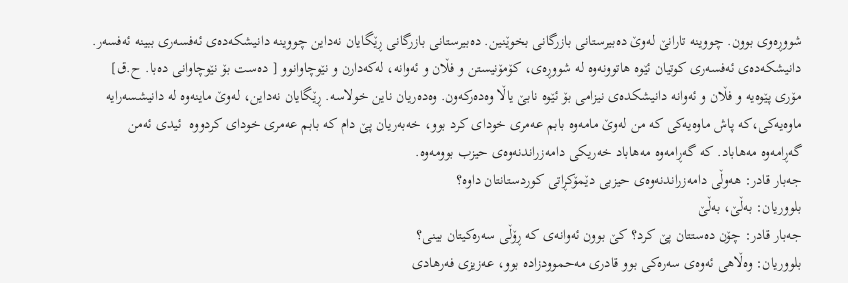شووڕەوی بوون. چووینە تارانێ لەوێ دەبیرستانی بازرگانی بخوێنین. دەبیرستانی بازرگانی ڕێگایان نەداین چووینە دانیشکەدەی ئەفسەری ببینە ئەفسەر. دانیشکەدەی ئەفسەری کوتیان ئێوە هاتوونەوە لە شووڕەی، کۆمۆنیستن و فڵان و ئەوانە، لەکەدارن و نێوچاوانوو [ دەست بۆ نێوچاوانی دەبا. ح.ق] مۆری پێوەیە و فڵان و ئەوانە دانیشکدەی نیزامی بۆ ئێوە نابێ یاڵا وەدەرکەون. وەدەریان ناین خولاسە. ڕێگایان نەداین، لەوێ ماینەوە لە دانیشسەرایە ماوەیەکی،کە پاش ماوەیەکی کە من لەوێ مامەوە بابم عەمری خودای کرد بوو، خەبەریان پێ دام کە بابم عەمری خودای کردووە  ئیدی ئەمن گەڕامەوە مەهاباد. کە گەڕامەوە مەهاباد خەریکی دامەزراندنەوەی حیزب بوومەوە.
جەبار قادر: هەوڵی دامەزراندنەوەی حیزبی دێمۆکڕاتی کوردستانتان داوە؟
بلووریان: بەڵێ، بەڵێ
جەبار قادر: چۆن دەستتان پێ کرد؟ کێ بوون ئەوانەی کە ڕۆڵی سەرەکیتان بینی؟
بلووریان: وەڵاهی ئەوەی سەرەکی بوو قادری مەحموودزادە بوو، عەزیزی فەرهادی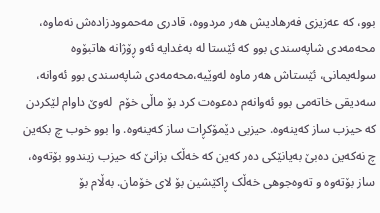بوو، کە عەزیزی فەرهادیش هەر مردووە، قادری مەحموودزادەش نەماوە، محەمەدی شاپەسندی بوو کە ئێستا لە بەغدایە ئەو ڕۆژانە هاتبۆوە سولەیمانی، ئێستاش هەر ماوە لەوێیە،محەمەدی شاپەسندی بوو ئەوانە، سەدیقی خاتەمی بوو ئەوانەم دەعوەت کرد بۆ ماڵی خۆم  لەوێ داوام لێکردن کە حیزب ساز کەینەوە. حیزبی دێمۆکڕات ساز کەینەوە. وا بوو خوب چ بکەین چ نەکەین دەبێ بەیانێکی دەر کەین کە خەڵک بزانێ کە حیزب زیندوو بۆتەوە، ساز بۆتەوە و تەوەجوهی خەڵک ڕاکێشین بۆ لای خۆمان. بەڵام بۆ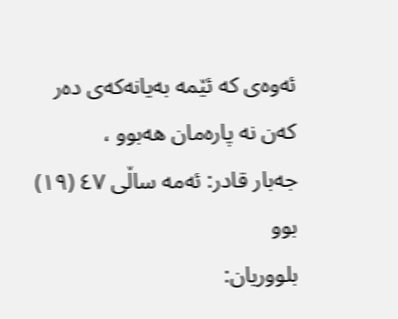ئەوەی کە ئێمە بەیانەکەی دەر کەن نە پارەمان هەبوو ،
جەبار قادر: ئەمە ساڵی ٤٧ (١٩) بوو
بلووریان: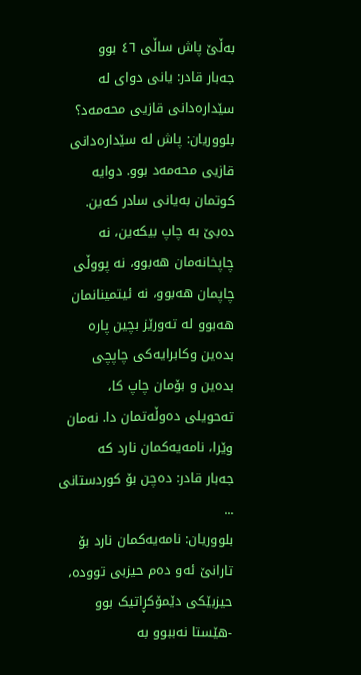بەڵێ پاش ساڵی ٤٦ بوو
جەبار قادر: یانی دوای لە سێدارەدانی قازیی محەمەد؟
بلووریان: پاش لە سێدارەدانی قازیی محەمەد بوو. دوایە کوتمان بەیانی سادر کەین. دەبێ بە چاپ بیکەین، نە چاپخانەمان هەبوو، نە پووڵی چاپمان هەبوو، نە ئیتمینانمان هەبوو لە تەورێز بچین پارە بدەین وکابرایەکی چاپچی بدەین و بۆمان چاپ کا، تەحویلی دەوڵەتمان دا. نەمان وێرا، نامەیەکمان نارد کە
جەبار قادر: دەچن بۆ کوردستانی ...
بلووریان: نامەیەکمان نارد بۆ تارانێ ئەو دەم حیزبی توودە، حیزبێکی دێمۆکڕاتیک بوو -هێستا نەببوو بە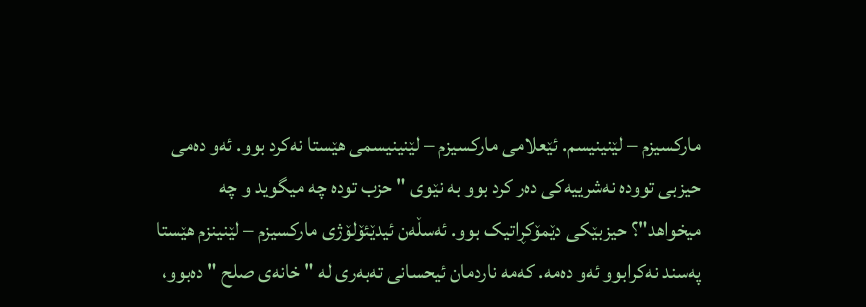مارکسیزم – لێنینیسم. ئێعلامی مارکسیزم – لێنینیسمی هێستا نەکرد بوو. ئەو دەمی حیزبی توودە نەشرییەکی دەر کرد بوو بە نێوی " حزب تودە چە میگوید و چە  میخواهد"؟ حیزبێکی دێمۆکڕاتیک بوو. ئەسڵەن ئیدێئۆلۆژی مارکسیزم – لێنینزم هێستا پەسند نەکرابوو ئەو دەمە. کەمە ناردمان ئیحسانی تەبەری لە " خانەی صلح " دەبوو،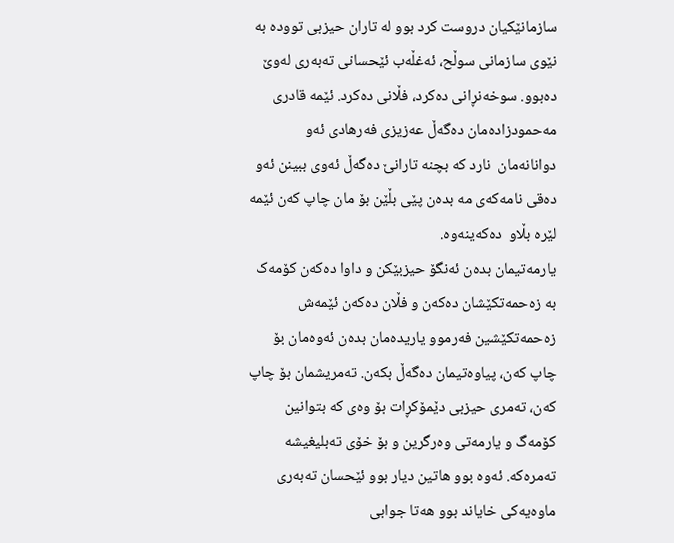سازمانێکیان دروست کرد بوو لە تاران حیزبی توودە بە نێوی سازمانی سوڵح، ئەغڵەب ئێحسانی تەبەری لەوێ دەبوو. سوخەنڕانی دەکرد، فڵانی دەکرد. ئێمە قادری مەحمودزادەمان دەگەڵ عەزیزی فەرهادی ئەو دوانانەمان  نارد کە بچنە تارانێ دەگەڵ ئەوی ببینن ئەو دەقی نامەکەی مە بدەن پێی بڵێن بۆ مان چاپ کەن ئێمە لێرە بڵاو  دەکەینەوە.
یارمەتیمان بدەن ئەنگۆ حیزبێکن و داوا دەکەن کۆمەک بە زەحمەتکێشان دەکەن و فڵان دەکەن ئێمەش زەحمەتکێشین فەرموو یاریدەمان بدەن ئەوەمان بۆ چاپ کەن، پیاوەتیمان دەگەڵ بکەن. تەمریشمان بۆ چاپ کەن، تەمری حیزبی دێمۆکڕات بۆ وەی کە بتوانین کۆمەگ و یارمەتی وەرگرین و بۆ خۆی تەبلیغیشە تەمرەکە. ئەوە بوو هاتین دیار بوو ئێحسان تەبەری ماوەیەکی خایاند بوو هەتا جوابی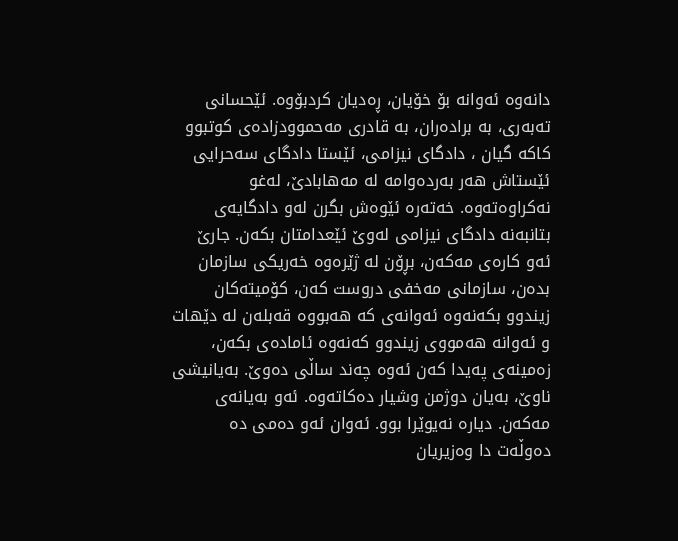دانەوە ئەوانە بۆ خۆیان، ڕەدیان کردبۆوە. ئێحسانی تەبەری، بە برادەران، بە قادری مەحموودزادەی کوتبوو کاکە گیان ، دادگای نیزامی، ئێستا دادگای سەحرایی ئێستاش هەر بەردەوامە لە مەهابادێ، لەغو نەکراوەتەوە. خەتەرە ئێوەش بگرن لەو دادگایەی بتانبەنە دادگای نیزامی لەوێ ئێعدامتان بکەن. جارێ ئەو کارەی مەکەن، بڕۆن لە ژێرەوە خەریکی سازمان بدەن، سازمانی مەخفی دروست کەن، کۆمیتەکان زیندوو بکەنەوە ئەوانەی کە هەبووە قەبلەن لە دێهات و ئەوانە هەمووی زیندوو کەنەوە ئامادەی بکەن، زەمینەی پەیدا کەن ئەوە چەند ساڵی دەوێ. بەیانیشی ناوێ، بەیان دوژمن وشیار دەکاتەوە. ئەو بەیانەی مەکەن. دیارە نەیوێرا بوو. ئەوان ئەو دەمی دە دەوڵەت دا وەزیریان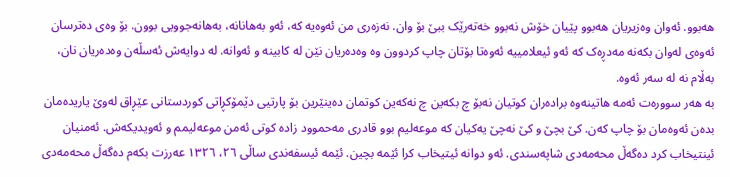هەبوو. ئەوان وەزیریان هەبوو پێیان خۆش نەبوو خەتەرێک ببێ بۆ وان. نەزەری من ئەوەیە کە، ئەو بەهانانە، بەهانەجوویی بوون. بۆ وەی دەترسان ئەوەی لەوان بکەنە مەدڕەک کە ئەو ئیعلامییە ئەوەتا بۆتان چاپ کردوون وە وەدەریان نێن لە کابینە و ئەوانە. لە دوایەش ئەسڵەن وەدەریان نان، بەڵام نە لە سەر ئەوە.
بە هەر سوورەت ئەمە هاتینەوە برادەران کوتیان نەبۆ چ بکەین چ نەکەین کوتمان دەینێرین بۆ پارتیی دێمۆکڕاتی کوردستانی عێڕاق لەوێ یاریدەمان بدەن ئەوەمان بۆ چاپ کەن. کێ بچێ و کێ نەچێ یەکیان کە موعەلیم بوو قادری مەحموود زادە کوتی ئەمن موعەلیمم و ئەویدیکەش. ئەمنیان ئینتیخاب کرد دەگەڵ محەمەدی شاپەسندی. ئەو دوانە ئیتیخاب کرا ئێمە بچین. ئێمە ئیسفەندی ساڵی ٢٦، ١٣٢٦ عەرزت بکەم دەگەڵ محەمەدی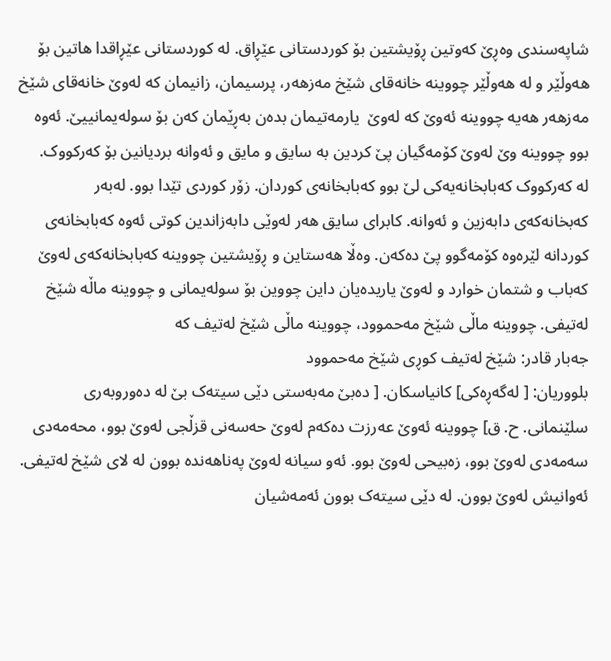شاپەسندی وەڕێ کەوتین ڕۆیشتین بۆ کوردستانی عێڕاق. لە کوردستانی عێڕاقدا هاتین بۆ هەوڵێر و لە هەوڵێر چووینە خانەقای شێخ مەزهەر، پرسیمان، زانیمان کە لەوێ خانەقای شێخ مەزهەر هەیە چووینە ئەوێ کە لەوێ  یارمەتیمان بدەن بەڕێمان کەن بۆ سولەیمانییێ. ئەوە بوو چووینە وێ لەوێ کۆمەگیان پێ کردین بە سایق و مایق و ئەوانە بردیانین بۆ کەرکووک.
لە کەرکووک کەبابخانەیەکی لێ بوو کەبابخانەی کوردان. زۆر کوردی تێدا بوو. لەبەر کەبخانەکەی دابەزین و ئەوانە. کابرای سایق هەر لەوێی دابەزاندین کوتی ئەوە کەبابخانەی کوردانە لێرەوە کۆمەگوو پێ دەکەن. وەڵا هەستاین و ڕۆیشتین چووینە کەبابخانەکەی لەوێ کەباب و شتمان خوارد و لەوێ یاریدەیان داین چووین بۆ سولەیمانی و چووینە ماڵە شێخ لەتیفی. چووینە ماڵی شێخ مەحموود، چووینە ماڵی شێخ لەتیف کە
جەبار قادر: شێخ لەتیف کوڕی شێخ مەحموود
بلووریان: [ لەگەڕەکی] کانیاسکان. [ دەبێ مەبەستی دێی سیتەک بێ لە دەوروبەری سلێنمانی. ح. ق] چووینە ئەوێ عەرزت دەکەم لەوێ حەسەنی قزڵجی لەوێ بوو، محەمەدی سەمەدی لەوێ بوو، زەبیحی لەوێ بوو. ئەو سیانە لەوێ پەناهەندە بوون لە لای شێخ لەتیفی. ئەوانیش لەوێ بوون. لە دێی سیتەک بوون ئەمەشیان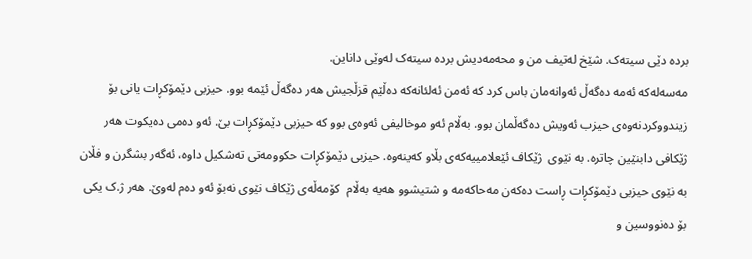بردە دێی سیتەک. شێخ لەتیف من و محەمەدیش بردە سیتەک لەوێی داناین.
مەسەلەکە ئەمە دەگەڵ ئەوانەمان باس کرد کە ئەمن ئەلئانەکە دەڵێم قزڵجیش هەر دەگەڵ ئێمە بوو. حیزبی دێمۆکڕات یانی بۆ زیندووکردنەوەی حیزب ئەویش دەگەڵمان بوو. بەڵام ئەو موخالیفی ئەوەی بوو کە حیزبی دێمۆکڕات بێ. ئەو دەمی دەیکوت هەر ژێکافی دابنێین چاترە. بە نێوی  ژێکاف ئێعلامییەکەی بڵاو کەینەوە. حیزبی دێمۆکڕات حکوومەتی تەشکیل داوە، ئەگەر بشگرن و فڵان بە نێوی حیزبی دێمۆکڕات ڕاست دەکەن مەحاکەمە و شتیشوو هەیە بەڵام  کۆمەڵەی ژێکاف نێوی نەبۆ ئەو دەم لەوێ. هەر ژ.ک یكی بۆ دەنووسین و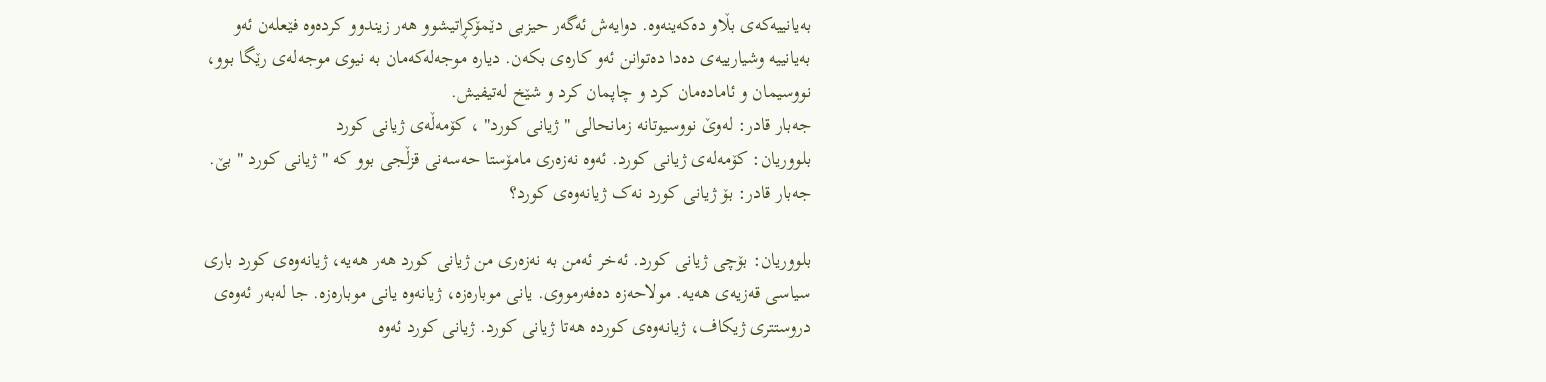بەیانییەکەی بڵاو دەکەینەوە. دوایەش ئەگەر حیزبی دێمۆکڕاتیشوو هەر زیندوو کردەوە فێعلەن ئەو بەیانییە وشیارییەی دەدا دەتوانن ئەو کارەی بکەن. دیارە موجەلەکەمان بە نیوی موجەلەی رێگا بوو، نووسیمان و ئامادەمان کرد و چاپمان کرد و شێخ لەتیفیش.
جەبار قادر: لەوێ نووسیوتانە زمانحالی " ژیانی کورد" ، کۆمەڵەی ژیانی کورد
بلووریان: کۆمەلەی ژیانی کورد. ئەوە نەزەری مامۆستا حەسەنی قزڵجی بوو کە " ژیانی کورد " بێ.
جەبار قادر: بۆ ژیانی کورد نەک ژیانەوەی کورد؟

بلووریان: بۆچی ژیانی کورد. ئەخر ئەمن بە نەزەری من ژیانی کورد هەر هەیە، ژیانەوەی کورد باری سیاسی قەزیەی هەیە. مولاحەزە دەفەرمووی. یانی موبارەزە، ژیانەوە یانی موبارەزە. جا لەبەر ئەوەی دروستتری ژیکاف، ژیانەوەی کوردە هەتا ژیانی کورد. ژیانی کورد ئەوە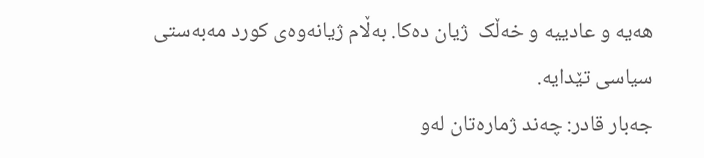هەیە و عادییە و خەڵک  ژیان دەکا. بەڵام ژیانەوەی کورد مەبەستی سیاسی تێدایە.
جەبار قادر: چەند ژمارەتان لەو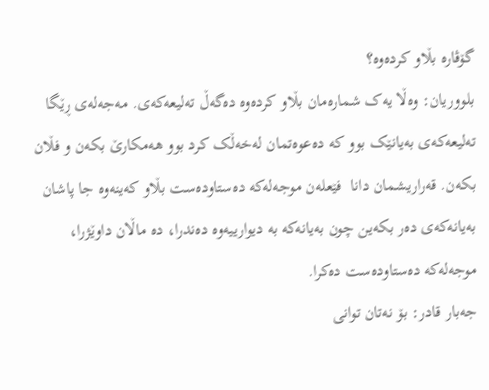گۆڤارە بڵاو کردەوە؟
بلووریان: وەڵا یەک شمارەمان بڵاو کردەوە دەگەڵ تەلیعەکەی. مەجەلەی ڕێگا تەلیعەکەی بەیانێک بوو کە دەعوەتمان لەخەڵک کرد بوو هەمکارێ بکەن و فڵان بکەن. قەراریشمان دانا  فێعلەن موجەلەکە دەستاودەست بڵاو کەینەوە جا پاشان بەیانەکەی دەر بکەین چون بەیانەکە بە دیوارییەوە دەندرا، دە ماڵان داوێژرا، موجەلەکە دەستاودەست دەکرا.
جەبار قادر: بۆ نەتان توانی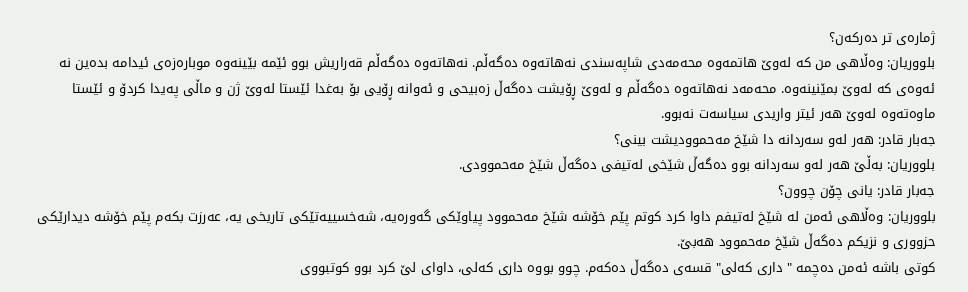ژمارەی تر دەرکەن؟
بلووریان: وەڵاهی من کە لەوێ هاتمەوە محەمەدی شاپەسندی نەهاتەوە دەگەڵم. نەهاتەوە دەگەڵم قەراریش بوو ئێمە بێینەوە موبارەزەی ئیدامە بدەین نە ئەوەی کە لەوێ بمێنینەوە. محەمەد نەهاتەوە دەگەڵم و لەوێ ڕۆیشت دەگەڵ زەبیحی و ئەوانە ڕۆیی بۆ بەغدا ئێستا لەوێ ژن و ماڵی پەیدا کردۆ و ئێستا ماوەتەوە لەوێ هەر ئیتر واریدی سیاسەت نەبوو.
جەبار قادر: هەر لەو سەردانە دا شێخ مەحموودیشت بینی؟
بلووریان: بەڵێ هەر لەو سەردانە بوو دەگەڵ شێخی لەتیفی دەگەڵ شێخ مەحموودی.
جەبار قادر: یانی چۆن چوون؟
بلووریان: وەڵاهی ئەمن لە شێخ لەتیفم داوا کرد کوتم پێم خۆشە شێخ مەحموود پیاوێکی گەورەیە، شەخسییەتێکی تاریخی یە، عەرزت بکەم پێم خۆشە دیدارێکی حزووری و نزیکم دەگەڵ شێخ مەحموود هەبێ.
کوتی باشە ئەمن دەچمە " داری کەلی" قسەی دەگەڵ دەکەم. چوو بووە داری کەلی، داوای لێ کرد بوو کوتبووی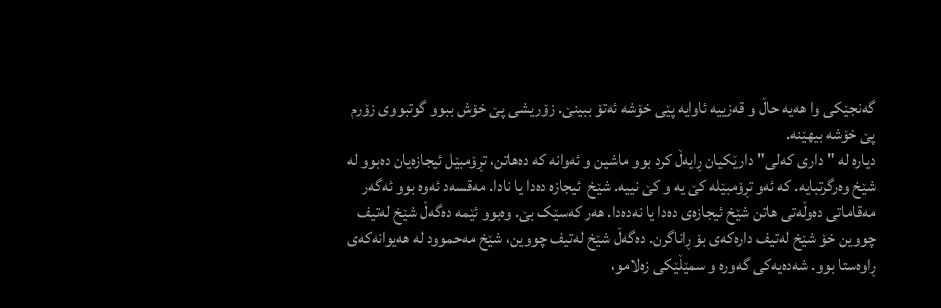گەنجێکی وا هەیە حاڵ و قەزییە ئاوایە پێی خۆشە ئەتۆ ببینێ. زۆریشی پێ خۆش ببوو گوتبووی زۆرم پێ خۆشە بیهێنە.
دیارە لە " داری کەلی" دارێکیان ڕایەڵ کرد بوو ماشین و ئەوانە کە دەهاتن، تڕۆمبێل ئیجازەیان دەبوو لە شێخ وەرگرتبایە. کە ئەو تڕۆمبێلە کێ یە و کێ نییە. شێخ  ئیجازە دەدا یا نادا. مەقسەد ئەوە بوو ئەگەر مەقاماتی دەوڵەتی هاتن شێخ ئیجازەی دەدا یا نەدەدا. هەر کەسێک بێ. وەبوو ئێمە دەگەڵ شێخ لەتیف چووین خۆ شێخ لەتیف دارەکەی بۆ ڕاناگرن. دەگەڵ شێخ لەتیف چووین، شێخ مەحموود لە هەیوانەکەی ڕاوەستا بوو. شەدەیەکی گەورە و سمێڵێکی زەلامو،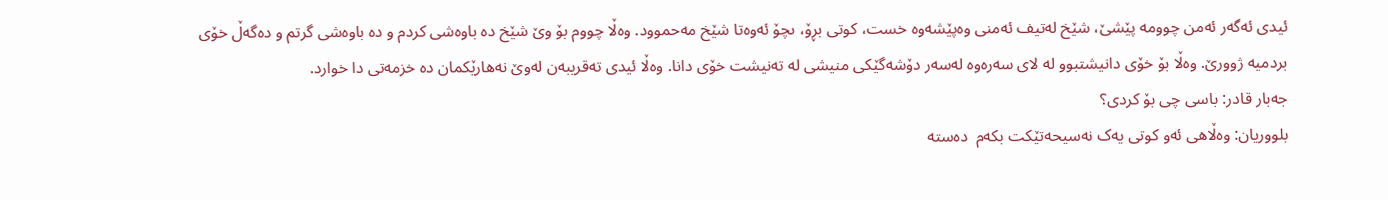ئیدی ئەگەر ئەمن چوومە پێشێ، شێخ لەتیف ئەمنی وەپێشەوە خست، کوتی بڕۆ، ىچۆ ئەوەتا شێخ مەحموود. وەڵا چووم بۆ وێ شێخ دە باوەشی کردم و دە باوەشی گرتم و دەگەڵ خۆی بردمیە ژوورێ. وەڵا بۆ خۆی دانیشتبوو لە لای سەرەوە لەسەر دۆشەگێکی منیشی لە تەنیشت خۆی دانا. وەڵا ئیدی تەقریبەن لەوێ نەهارێکمان دە خزمەتی دا خوارد.
جەبار قادر: باسی چی بۆ کردی؟
بلووریان: وەڵاهی ئەو کوتی یەک نەسیحەتێکت بکەم  دەستە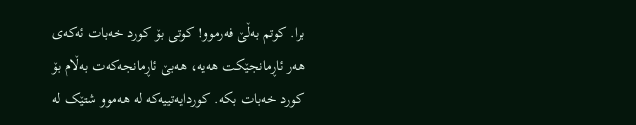برا. کوتم بەڵێ فەرموو! کوتی بۆ کورد خەبات ئەکەی هەر ئاڕمانجێکت هەیە، هەبێ ئاڕمانجەکەت بەڵام بۆ کورد خەبات بکە. کوردایەتییەکە لە هەموو شتێک لە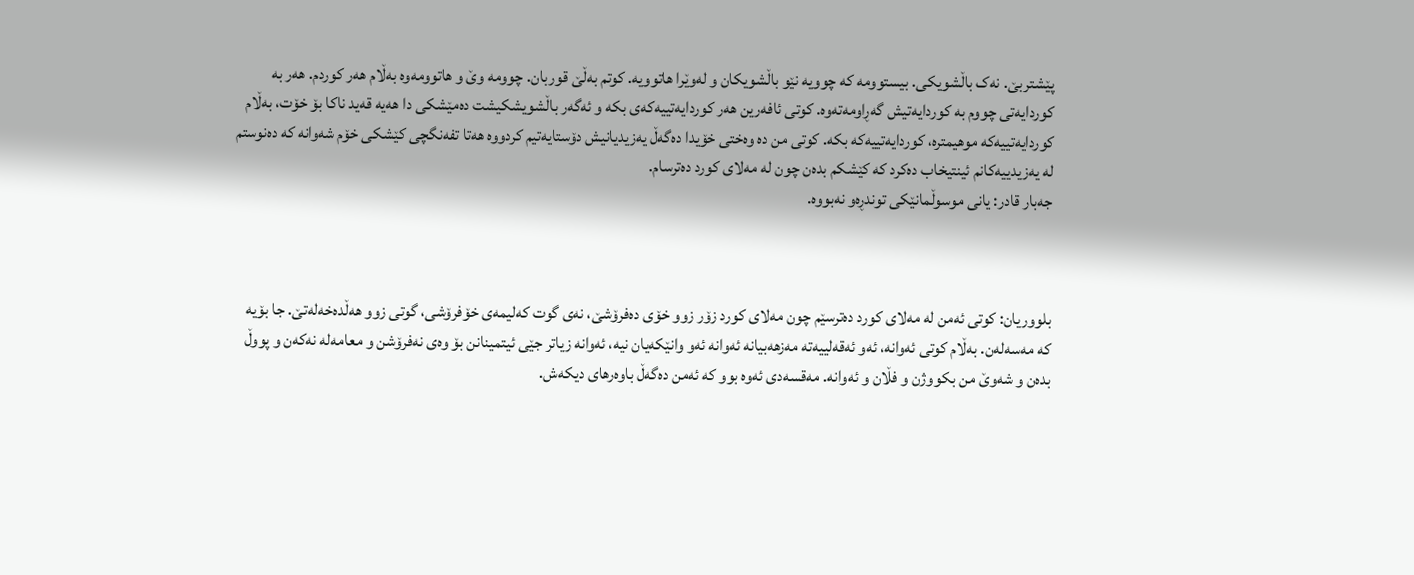پێشتربێ. نەک باڵشویکی. بیستوومە کە چوویە نێو باڵشویکان و لەوێرا هاتوویە. کوتم بەڵێ قوربان. چوومە وێ و هاتوومەوە بەڵام هەر کوردم. هەر بە کوردایەتی چووم بە کوردایەتیش گەڕاومەتەوە. کوتی ئافەرین هەر کوردایەتییەکەی بکە و ئەگەر باڵشویشکیشت دەمێشکی دا هەیە قەید ناکا بۆ خۆت، بەڵام کوردایەتییەکە موهیمترە، کوردایەتییەکە بکە. کوتی من دە وەختی خۆیدا دەگەڵ یەزیدیانیش دۆستایەتیم کردووە هەتا تفەنگچی کێشکی خۆم شەوانە کە دەنوستم  لە یەزیدییەکانم ئینتیخاب دەکرد کە کێشکم بدەن چون لە مەلای کورد دەترسام.
جەبار قادر: یانی موسوڵمانێکی توندڕەو نەبووە.



بلووریان: کوتی ئەمن لە مەلای کورد دەترسێم چون مەلای کورد زۆر زوو خۆی دەفرۆشێ، نەی گوت کەلیمەی خۆفرۆشی، گوتی زوو هەڵدەخەلەتێ. جا بۆیە کە مەسەلەن. بەڵام کوتی ئەوانە، ئەو ئەقەلییەتە مەزهەبیانە ئەوانە ئەو وانێکەیان نیە، ئەوانە زیاتر جێی ئیتمینانن بۆ وەی نەفرۆشن و معامەلە نەکەن و پووڵ بدەن و شەوێ من بکووژن و فڵان و ئەوانە. مەقسەدی ئەوە بوو کە ئەمن دەگەڵ باوەرهای دیکەش.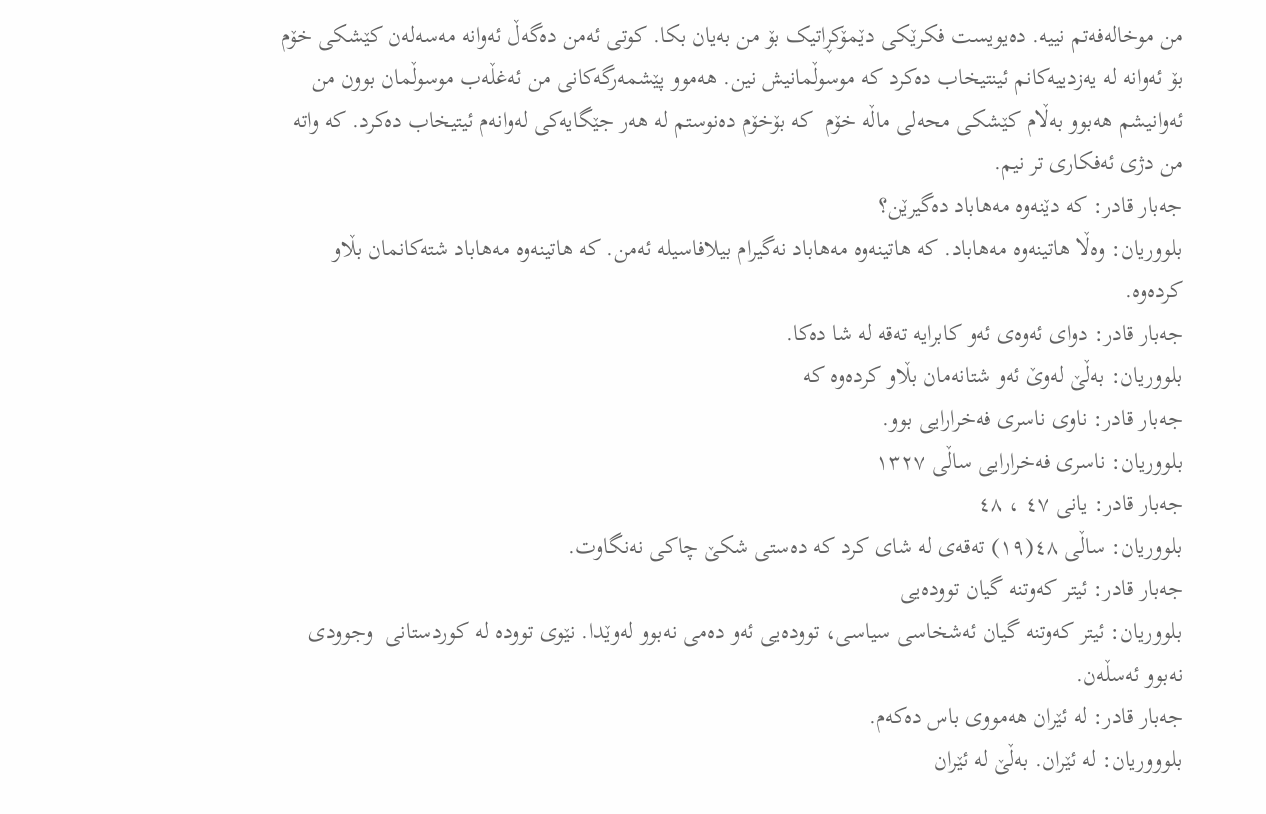من موخالەفەتم نییە. دەیویست فکرێکی دێمۆکڕاتیک بۆ من بەیان بکا. کوتی ئەمن دەگەڵ ئەوانە مەسەلەن کێشکی خۆم بۆ ئەوانە لە یەزدییەکانم ئینتیخاب دەکرد کە موسوڵمانیش نین. هەموو پێشمەرگەکانی من ئەغڵەب موسوڵمان بوون من ئەوانیشم هەبوو بەڵام کێشکی محەلی ماڵە خۆم  کە بۆخۆم دەنوستم لە هەر جێگایەکی لەوانەم ئیتیخاب دەکرد. کە واتە من دژی ئەفکاری تر نیم.
جەبار قادر: کە دێنەوە مەهاباد دەگیرێن؟
بلووریان: وەڵا هاتینەوە مەهاباد. کە هاتینەوە مەهاباد نەگیرام بیلافاسیلە ئەمن. کە هاتینەوە مەهاباد شتەکانمان بڵاو کردەوە.
جەبار قادر: دوای ئەوەی ئەو کابرایە تەقە لە شا دەکا.
بلووریان: بەڵێ لەوێ ئەو شتانەمان بڵاو کردەوە کە
جەبار قادر: ناوی ناسری فەخرارایی بوو.
بلووریان: ناسری فەخرارایی ساڵی ١٣٢٧
جەبار قادر: یانی ٤٧ ، ٤٨
بلووریان: ساڵی ٤٨(١٩) تەقەی لە شای کرد کە دەستی شکێ چاکی نەنگاوت.
جەبار قادر: ئیتر کەوتنە گیان توودەیی
بلووریان: ئیتر کەوتنە گیان ئەشخاسی سیاسی، توودەیی ئەو دەمی نەبوو لەوێدا. نێوی توودە لە کوردستانی  وجوودی نەبوو ئەسڵەن.
جەبار قادر: لە ئێران هەمووی باس دەکەم.
بلوووریان: لە ئێران. بەڵێ لە ئێران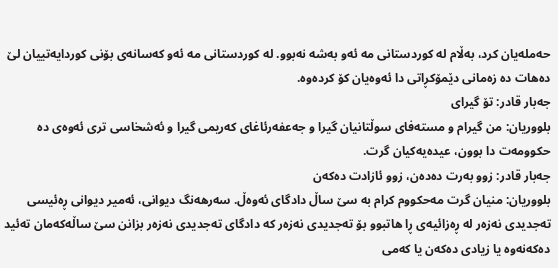حەملەیان کرد، بەڵام لە کوردستانی مە ئەو بەشە نەبوو. لە کوردستانی مە ئەو کەسانەی بۆنی کوردایەتییان لێ دەهات دە زەمانی دێمۆکڕاتی دا ئەوەیان کۆ کردەوە.
جەبار قادر: تۆ گیرای
بلووریان: من گیرام و مستەفای سوڵتانیان گیرا و جەعفەرئاغای کەریمی گیرا و ئەشخاسی تری ئەوەی دە حکوومەت دا بوون، عیدەیەکیان گرت.
جەبار قادر: زوو بەرت دەدەن، زوو ئازادت دەکەن
بلووریان: منیان گرت مەحکووم کرام بە سێ ساڵ دادگای ئەوەڵ. سەرهەنگ دیوانی، ئەمیر دیوانی ڕەئیسی تەجدیدی نەزەر لە ڕەزائیەی ڕا هاتبوو بۆ تەجدیدی نەزەر کە دادگای تەجدیدی نەزەر بزانن سێ ساڵەکەمان تەئید دەکەنەوە یا زیادی دەکەن یا کەمی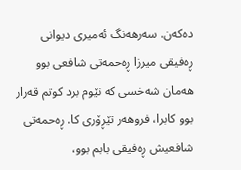دەکەن. سەرهەنگ ئەمیری دیوانی ڕەفیقی میرزا ڕەحمەتی شافعی بوو هەمان شەخسی کە نێوم برد کوتم قەرار بوو کابرا، فروهەر تێڕۆری کا. ڕەحمەتی شافعیش ڕەفیقی بابم بوو،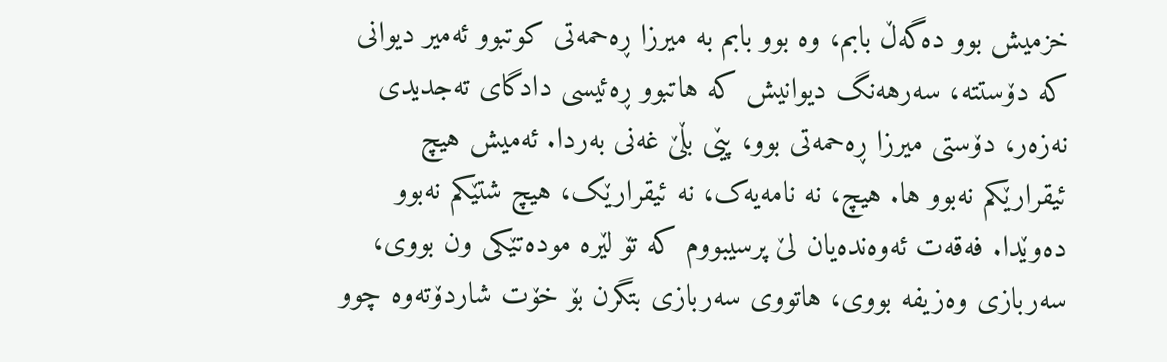خزمیش بوو دەگەڵ بابم، وە بوو بابم بە میرزا ڕەحمەتی کوتبوو ئەمیر دیوانی کە دۆستتە، سەرهەنگ دیوانیش کە هاتبوو ڕەئیسی دادگای تەجدیدی نەزەر، دۆستی میرزا ڕەحمەتی بوو، پێی بڵێ غەنی بەردا. ئەمیش هیچ ئیقرارێکم نەبوو ها. هیچ، نە نامەیەک، نە ئیقرارێک، هیچ شتێکم نەبوو دەوێدا. فەقەت ئەوەندەیان لێ پرسیبووم کە تۆ لێرە مودەتێکی ون بووی، سەربازی وەزیفە بووی، هاتووی سەربازی بتگرن بۆ خۆت شاردۆتەوە چوو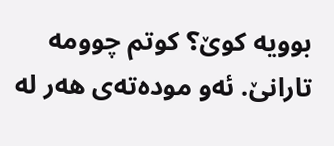بوویە کوێ؟ کوتم چوومە تارانێ. ئەو مودەتەی هەر لە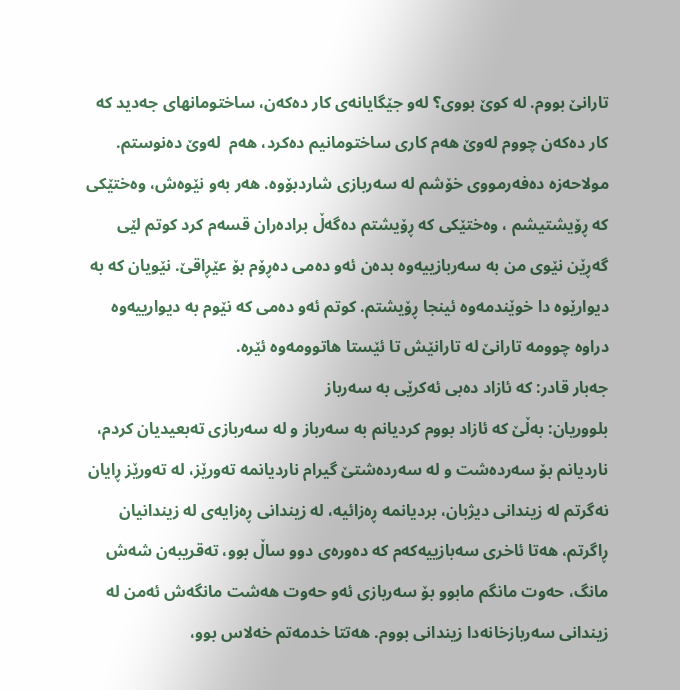تارانێ بووم. لە کوێ بووی؟ لەو جێگایانەی کار دەکەن، ساختومانهای جەدید کە کار دەکەن چووم لەوێ هەم کاری ساختومانیم دەکرد، هەم  لەوێ دەنوستم. مولاحەزە دەفەرمووی خۆشم لە سەربازی شاردبۆوە. هەر بەو نێوەش، وەختێکی کە ڕۆیشتیشم ، وەختێکی کە ڕۆیشتم دەگەڵ برادەران قسەم کرد کوتم لێی گەڕێن نێوی من بە سەربازییەوە بدەن ئەو دەمی دەڕۆم بۆ عێڕاقێ. نێویان کە بە دیوارێوە دا خوێندمەوە ئینجا ڕۆیشتم. کوتم ئەو دەمی کە نێوم بە دیوارییەوە دراوە چوومە تارانێ لە تارانێش تا ئێستا هاتوومەوە ئێرە.
جەبار قادر: کە ئازاد دەبی ئەکرێی بە سەرباز
بلووریان: بەڵێ کە ئازاد بووم کردیانم بە سەرباز و لە سەربازی تەبعیدیان کردم، ناردیانم بۆ سەردەشت و لە سەردەشتێ گیرام ناردیانمە تەورێز، لە تەورێز ڕایان نەگرتم لە زیندانی دیژبان، بردیانمە ڕەزائیە، لە زیندانی ڕەزایەی لە زیندانیان ڕاگرتم، هەتا ئاخری سەبازییەکەم کە دەورەی دوو ساڵ بوو، تەقریبەن شەش مانگ، حەوت مانگم مابوو بۆ سەربازی ئەو حەوت هەشت مانگەش ئەمن لە زیندانی سەربازخانەدا زیندانی بووم. هەتتا خدمەتم خەلاس بوو،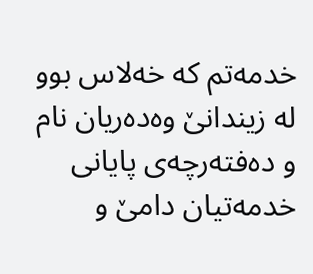خدمەتم کە خەلاس بوو لە زیندانێ وەدەریان نام و دەفتەرچەی پایانی خدمەتیان دامێ و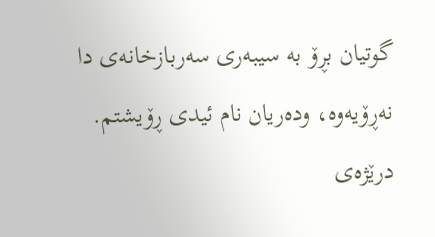گوتیان بڕۆ بە سیبەری سەربازخانەی دا نەڕۆیەوە، ودەریان نام ئیدی ڕۆیشتم.
درێژەی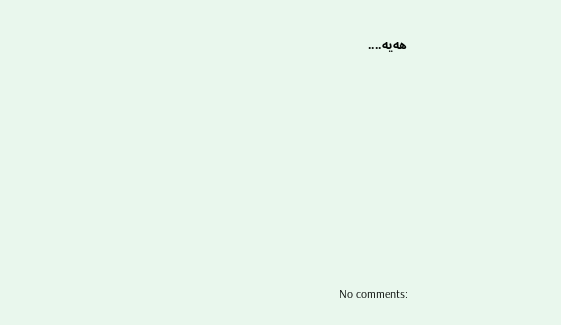هەیە....















No comments: